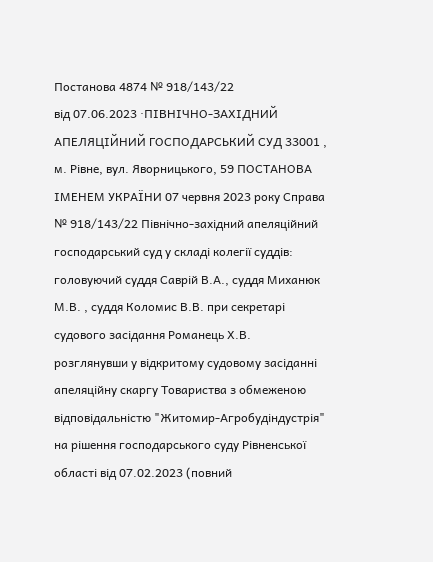Постанова 4874 № 918/143/22
від 07.06.2023 ·ПІВНІЧНО-ЗАХІДНИЙ АПЕЛЯЦІЙНИЙ ГОСПОДАРСЬКИЙ СУД 33001 , м. Рівне, вул. Яворницького, 59 ПОСТАНОВА ІМЕНЕМ УКРАЇНИ 07 червня 2023 року Справа № 918/143/22 Північно-західний апеляційний господарський суд у складі колегії суддів: головуючий суддя Саврій В.А., суддя Миханюк М.В. , суддя Коломис В.В. при секретарі судового засідання Романець Х.В. розглянувши у відкритому судовому засіданні апеляційну скаргу Товариства з обмеженою відповідальністю "Житомир-Агробудіндустрія" на рішення господарського суду Рівненської області від 07.02.2023 (повний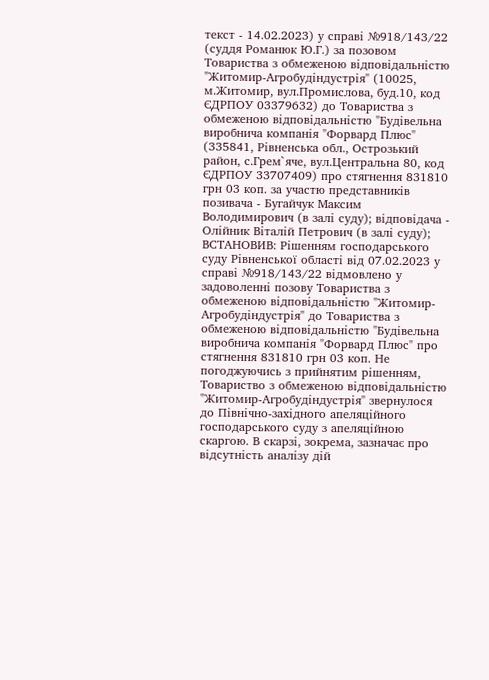текст - 14.02.2023) у справі №918/143/22 (суддя Романюк Ю.Г.) за позовом Товариства з обмеженою відповідальністю "Житомир-Агробудіндустрія" (10025, м.Житомир, вул.Промислова, буд.10, код ЄДРПОУ 03379632) до Товариства з обмеженою відповідальністю "Будівельна виробнича компанія "Форвард Плюс" (335841, Рівненська обл., Острозький район, с.Грем`яче, вул.Центральна 80, код ЄДРПОУ 33707409) про стягнення 831810 грн 03 коп. за участю представників позивача - Бугайчук Максим Володимирович (в залі суду); відповідача - Олійник Віталій Петрович (в залі суду); ВСТАНОВИВ: Рішенням господарського суду Рівненської області від 07.02.2023 у справі №918/143/22 відмовлено у задоволенні позову Товариства з обмеженою відповідальністю "Житомир-Агробудіндустрія" до Товариства з обмеженою відповідальністю "Будівельна виробнича компанія "Форвард Плюс" про стягнення 831810 грн 03 коп. Не погоджуючись з прийнятим рішенням, Товариство з обмеженою відповідальністю "Житомир-Агробудіндустрія" звернулося до Північно-західного апеляційного господарського суду з апеляційною скаргою. В скарзі, зокрема, зазначає про відсутність аналізу дій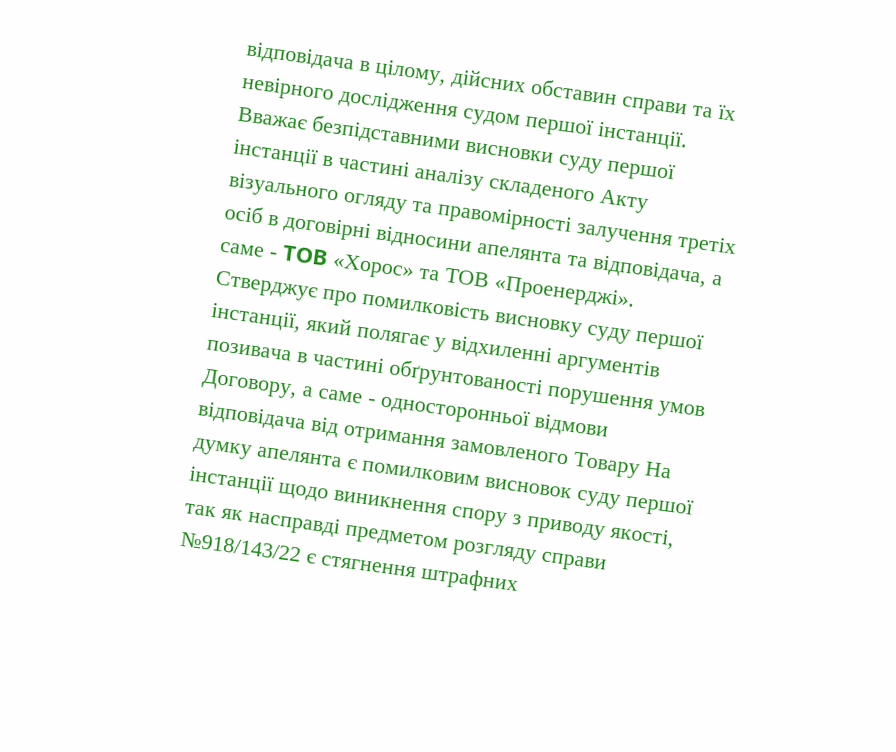відповідача в цілому, дійсних обставин справи та їх невірного дослідження судом першої інстанції. Вважає безпідставними висновки суду першої інстанції в частині аналізу складеного Акту візуального огляду та правомірності залучення третіх осіб в договірні відносини апелянта та відповідача, а саме - TOB «Хорос» та ТОВ «Проенерджі». Стверджує про помилковість висновку суду першої інстанції, який полягає у відхиленні аргументів позивача в частині обґрунтованості порушення умов Договору, а саме - односторонньої відмови відповідача від отримання замовленого Товару На думку апелянта є помилковим висновок суду першої інстанції щодо виникнення спору з приводу якості, так як насправді предметом розгляду справи №918/143/22 є стягнення штрафних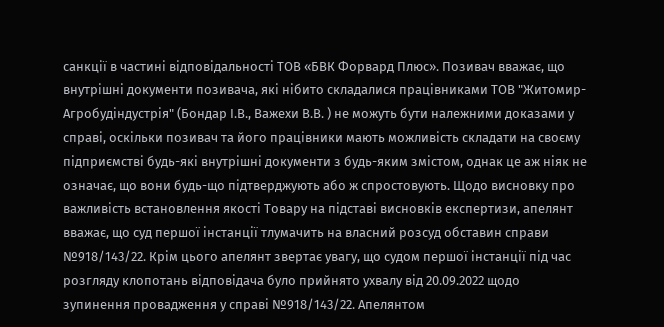санкції в частині відповідальності ТОВ «БВК Форвард Плюс». Позивач вважає, що внутрішні документи позивача, які нібито складалися працівниками ТОВ "Житомир-Агробудіндустрія" (Бондар І.В., Важехи В.В. ) не можуть бути належними доказами у справі, оскільки позивач та його працівники мають можливість складати на своєму підприємстві будь-які внутрішні документи з будь-яким змістом, однак це аж ніяк не означає, що вони будь-що підтверджують або ж спростовують. Щодо висновку про важливість встановлення якості Товару на підставі висновків експертизи, апелянт вважає, що суд першої інстанції тлумачить на власний розсуд обставин справи №918/143/22. Крім цього апелянт звертає увагу, що судом першої інстанції під час розгляду клопотань відповідача було прийнято ухвалу від 20.09.2022 щодо зупинення провадження у справі №918/143/22. Апелянтом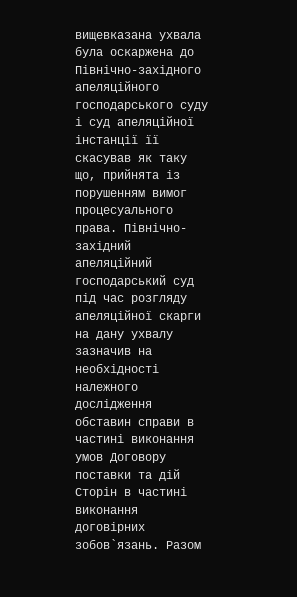вищевказана ухвала була оскаржена до Північно-західного апеляційного господарського суду і суд апеляційної інстанції її скасував як таку що, прийнята із порушенням вимог процесуального права. Північно-західний апеляційний господарський суд під час розгляду апеляційної скарги на дану ухвалу зазначив на необхідності належного дослідження обставин справи в частині виконання умов Договору поставки та дій Сторін в частині виконання договірних зобов`язань. Разом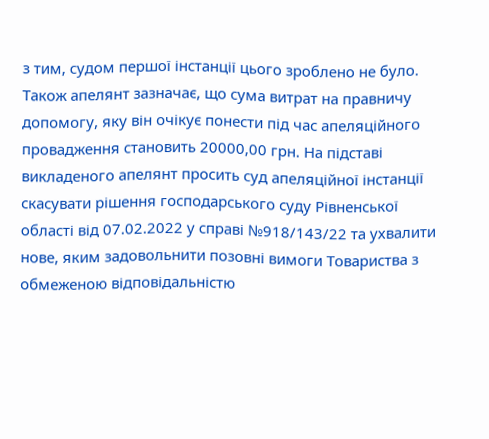з тим, судом першої інстанції цього зроблено не було. Також апелянт зазначає, що сума витрат на правничу допомогу, яку він очікує понести під час апеляційного провадження становить 20000,00 грн. На підставі викладеного апелянт просить суд апеляційної інстанції скасувати рішення господарського суду Рівненської області від 07.02.2022 у справі №918/143/22 та ухвалити нове, яким задовольнити позовні вимоги Товариства з обмеженою відповідальністю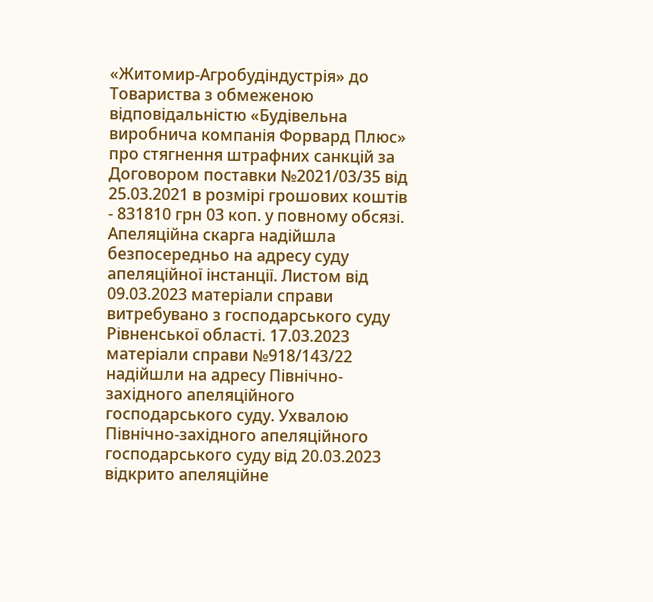«Житомир-Агробудіндустрія» до Товариства з обмеженою відповідальністю «Будівельна виробнича компанія Форвард Плюс» про стягнення штрафних санкцій за Договором поставки №2021/03/35 від 25.03.2021 в розмірі грошових коштів - 831810 грн 03 коп. у повному обсязі. Апеляційна скарга надійшла безпосередньо на адресу суду апеляційної інстанції. Листом від 09.03.2023 матеріали справи витребувано з господарського суду Рівненської області. 17.03.2023 матеріали справи №918/143/22 надійшли на адресу Північно-західного апеляційного господарського суду. Ухвалою Північно-західного апеляційного господарського суду від 20.03.2023 відкрито апеляційне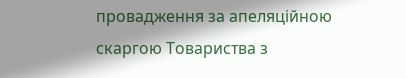провадження за апеляційною скаргою Товариства з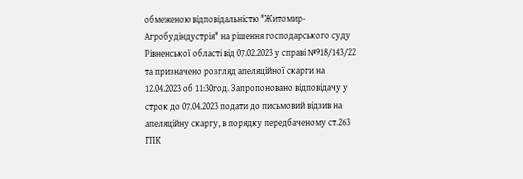обмеженою відповідальністю "Житомир-Агробудіндустрія" на рішення господарського суду Рівненської області від 07.02.2023 у справі №918/143/22 та призначено розгляд апеляційної скарги на 12.04.2023 об 11:30год. Запропоновано відповідачу у строк до 07.04.2023 подати до письмовий відзив на апеляційну скаргу, в порядку передбаченому ст.263 ГПК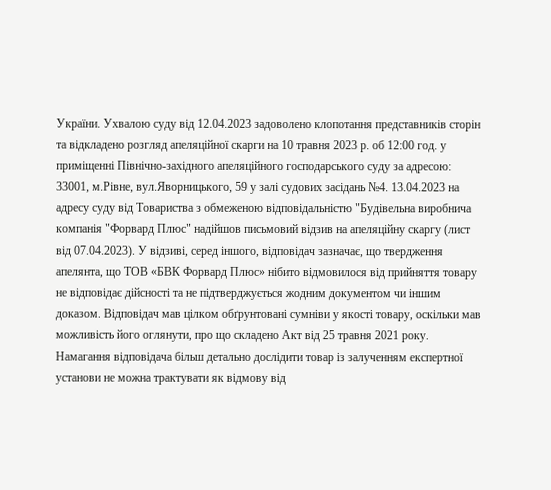України. Ухвалою суду від 12.04.2023 задоволено клопотання представників сторін та відкладено розгляд апеляційної скарги на 10 травня 2023 р. об 12:00 год. у приміщенні Північно-західного апеляційного господарського суду за адресою: 33001, м.Рівне, вул.Яворницького, 59 у залі судових засідань №4. 13.04.2023 на адресу суду від Товариства з обмеженою відповідальністю "Будівельна виробнича компанія "Форвард Плюс" надійшов письмовий відзив на апеляційну скаргу (лист від 07.04.2023). У відзиві, серед іншого, відповідач зазначає, що твердження апелянта, що ТОВ «БВК Форвард Плюс» нібито відмовилося від прийняття товару не відповідає дійсності та не підтверджується жодним документом чи іншим доказом. Відповідач мав цілком обґрунтовані сумніви у якості товару, оскільки мав можливість його оглянути, про що складено Акт від 25 травня 2021 року. Намагання відповідача більш детально дослідити товар із залученням експертної установи не можна трактувати як відмову від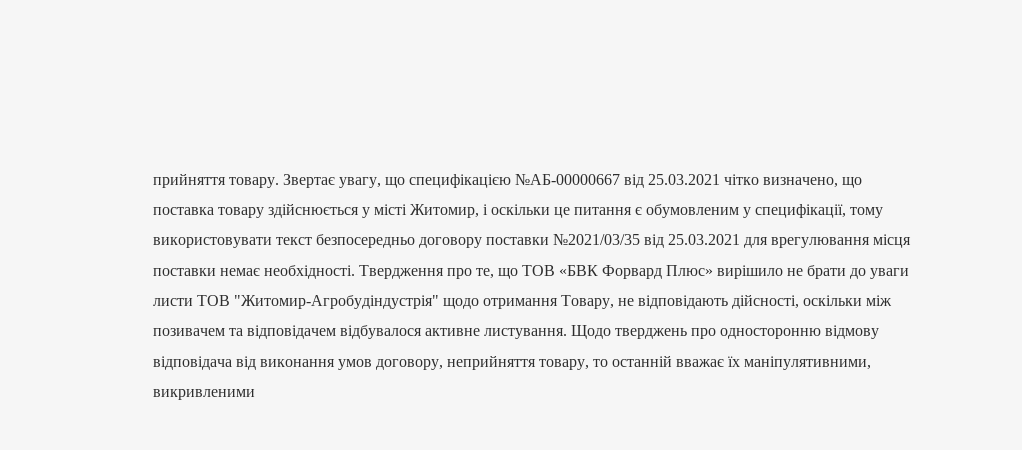прийняття товару. Звертає увагу, що специфікацією №АБ-00000667 від 25.03.2021 чітко визначено, що поставка товару здійснюється у місті Житомир, і оскільки це питання є обумовленим у специфікації, тому використовувати текст безпосередньо договору поставки №2021/03/35 від 25.03.2021 для врегулювання місця поставки немає необхідності. Твердження про те, що ТОВ «БВК Форвард Плюс» вирішило не брати до уваги листи ТОВ "Житомир-Агробудіндустрія" щодо отримання Товару, не відповідають дійсності, оскільки між позивачем та відповідачем відбувалося активне листування. Щодо тверджень про односторонню відмову відповідача від виконання умов договору, неприйняття товару, то останній вважає їх маніпулятивними, викривленими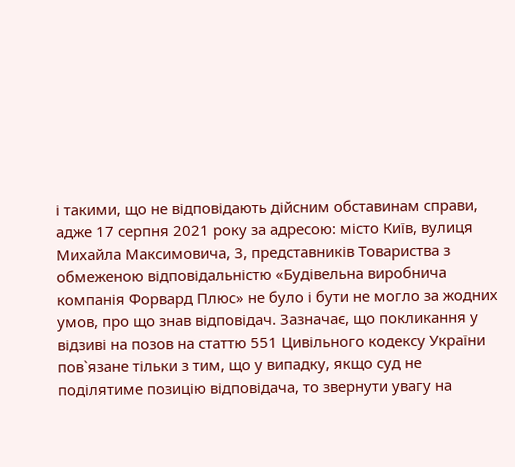і такими, що не відповідають дійсним обставинам справи, адже 17 серпня 2021 року за адресою: місто Київ, вулиця Михайла Максимовича, 3, представників Товариства з обмеженою відповідальністю «Будівельна виробнича компанія Форвард Плюс» не було і бути не могло за жодних умов, про що знав відповідач. Зазначає, що покликання у відзиві на позов на статтю 551 Цивільного кодексу України пов`язане тільки з тим, що у випадку, якщо суд не поділятиме позицію відповідача, то звернути увагу на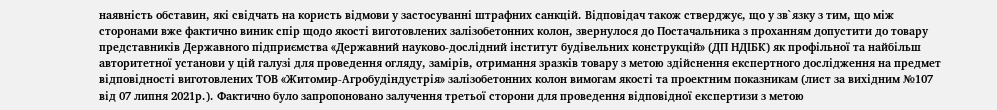наявність обставин, які свідчать на користь відмови у застосуванні штрафних санкцій. Відповідач також стверджує, що у зв`язку з тим, що між сторонами вже фактично виник спір щодо якості виготовлених залізобетонних колон, звернулося до Постачальника з проханням допустити до товару представників Державного підприємства «Державний науково-дослідний інститут будівельних конструкцій» (ДП НДІБК) як профільної та найбільш авторитетної установи у цій галузі для проведення огляду, замірів, отримання зразків товару з метою здійснення експертного дослідження на предмет відповідності виготовлених ТОВ «Житомир-Агробудіндустрія» залізобетонних колон вимогам якості та проектним показникам (лист за вихідним №107 від 07 липня 2021р.). Фактично було запропоновано залучення третьої сторони для проведення відповідної експертизи з метою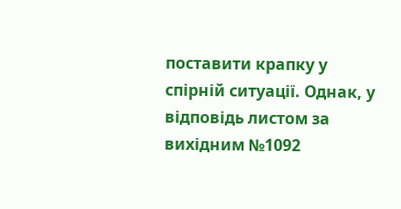поставити крапку у спірній ситуації. Однак, у відповідь листом за вихідним №1092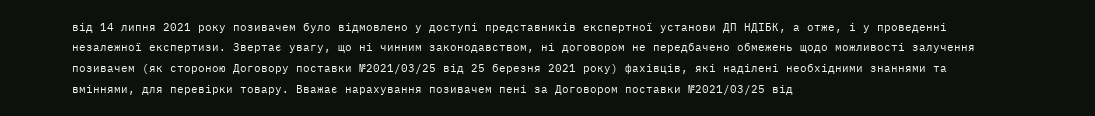від 14 липня 2021 року позивачем було відмовлено у доступі представників експертної установи ДП НДІБК, а отже, і у проведенні незалежної експертизи. Звертає увагу, що ні чинним законодавством, ні договором не передбачено обмежень щодо можливості залучення позивачем (як стороною Договору поставки №2021/03/25 від 25 березня 2021 року) фахівців, які наділені необхідними знаннями та вміннями, для перевірки товару. Вважає нарахування позивачем пені за Договором поставки №2021/03/25 від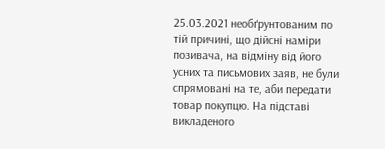25.03.2021 необґрунтованим по тій причині, що дійсні наміри позивача, на відміну від його усних та письмових заяв, не були спрямовані на те, аби передати товар покупцю. На підставі викладеного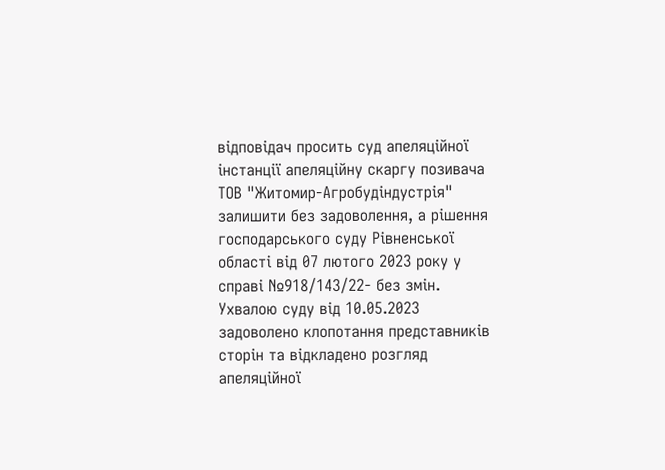відповідач просить суд апеляційної інстанції апеляційну скаргу позивача ТОВ "Житомир-Агробудіндустрія" залишити без задоволення, а рішення господарського суду Рівненської області від 07 лютого 2023 року у справі №918/143/22- без змін. Ухвалою суду від 10.05.2023 задоволено клопотання представників сторін та відкладено розгляд апеляційної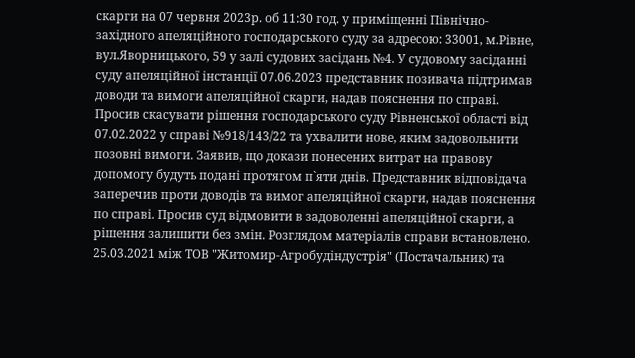скарги на 07 червня 2023р. об 11:30 год. у приміщенні Північно-західного апеляційного господарського суду за адресою: 33001, м.Рівне, вул.Яворницького, 59 у залі судових засідань №4. У судовому засіданні суду апеляційної інстанції 07.06.2023 представник позивача підтримав доводи та вимоги апеляційної скарги, надав пояснення по справі. Просив скасувати рішення господарського суду Рівненської області від 07.02.2022 у справі №918/143/22 та ухвалити нове, яким задовольнити позовні вимоги. Заявив, що докази понесених витрат на правову допомогу будуть подані протягом п`яти днів. Представник відповідача заперечив проти доводів та вимог апеляційної скарги, надав пояснення по справі. Просив суд відмовити в задоволенні апеляційної скарги, а рішення залишити без змін. Розглядом матеріалів справи встановлено. 25.03.2021 між ТОВ "Житомир-Агробудіндустрія" (Постачальник) та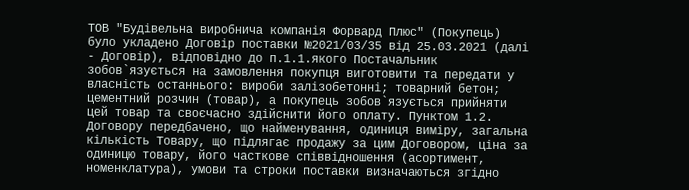ТОВ "Будівельна виробнича компанія Форвард Плюс" (Покупець) було укладено Договір поставки №2021/03/35 від 25.03.2021 (далі - Договір), відповідно до п.1.1.якого Постачальник зобов`язується на замовлення покупця виготовити та передати у власність останнього: вироби залізобетонні; товарний бетон; цементний розчин (товар), а покупець зобов`язується прийняти цей товар та своєчасно здійснити його оплату. Пунктом 1.2. Договору передбачено, що найменування, одиниця виміру, загальна кількість Товару, що підлягає продажу за цим Договором, ціна за одиницю товару, його часткове співвідношення (асортимент, номенклатура), умови та строки поставки визначаються згідно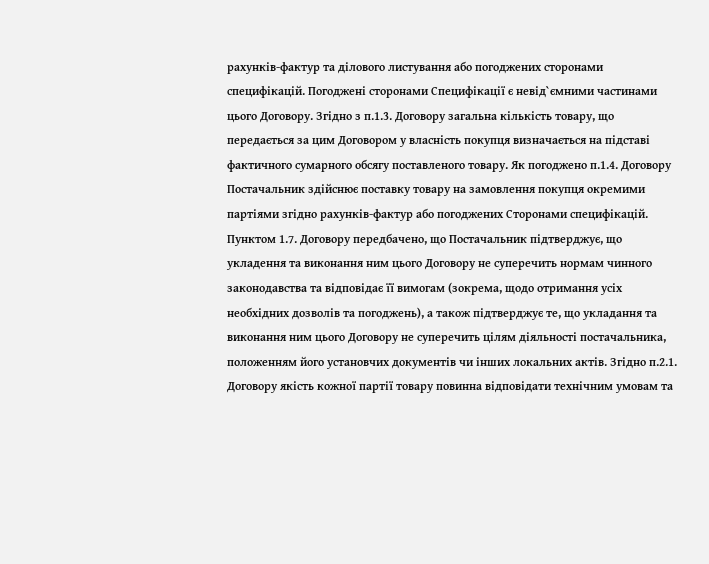рахунків-фактур та ділового листування або погоджених сторонами специфікацій. Погоджені сторонами Специфікації є невід`ємними частинами цього Договору. Згідно з п.1.3. Договору загальна кількість товару, що передається за цим Договором у власність покупця визначається на підставі фактичного сумарного обсягу поставленого товару. Як погоджено п.1.4. Договору Постачальник здійснює поставку товару на замовлення покупця окремими партіями згідно рахунків-фактур або погоджених Сторонами специфікацій. Пунктом 1.7. Договору передбачено, що Постачальник підтверджує, що укладення та виконання ним цього Договору не суперечить нормам чинного законодавства та відповідає її вимогам (зокрема, щодо отримання усіх необхідних дозволів та погоджень), а також підтверджує те, що укладання та виконання ним цього Договору не суперечить цілям діяльності постачальника, положенням його установчих документів чи інших локальних актів. Згідно п.2.1. Договору якість кожної партії товару повинна відповідати технічним умовам та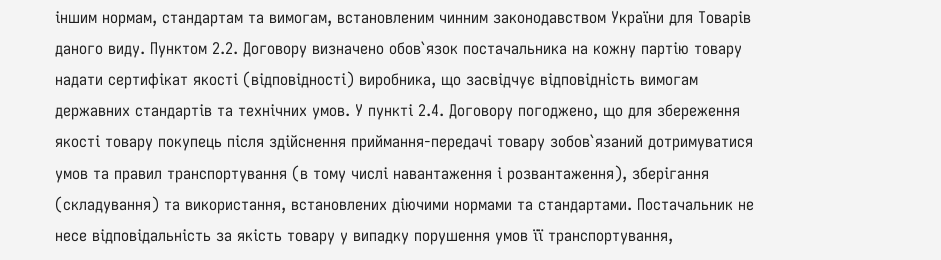іншим нормам, стандартам та вимогам, встановленим чинним законодавством України для Товарів даного виду. Пунктом 2.2. Договору визначено обов`язок постачальника на кожну партію товару надати сертифікат якості (відповідності) виробника, що засвідчує відповідність вимогам державних стандартів та технічних умов. У пункті 2.4. Договору погоджено, що для збереження якості товару покупець після здійснення приймання-передачі товару зобов`язаний дотримуватися умов та правил транспортування (в тому числі навантаження і розвантаження), зберігання (складування) та використання, встановлених діючими нормами та стандартами. Постачальник не несе відповідальність за якість товару у випадку порушення умов її транспортування,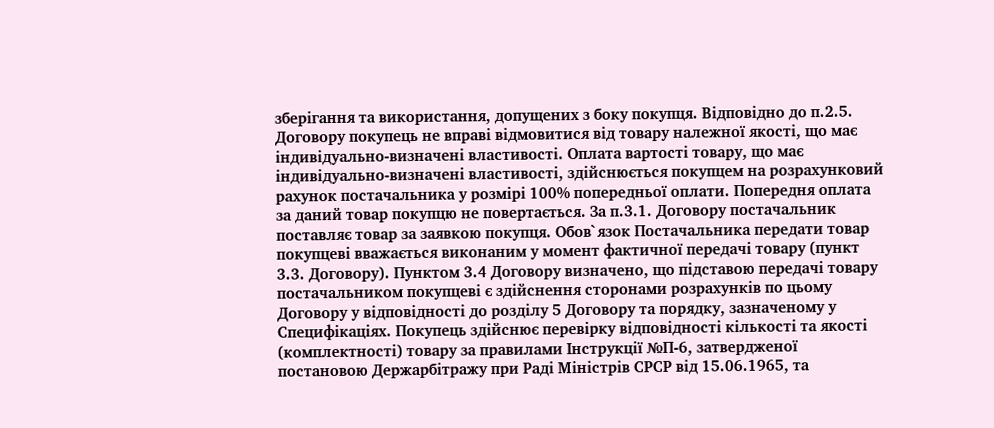зберігання та використання, допущених з боку покупця. Відповідно до п.2.5. Договору покупець не вправі відмовитися від товару належної якості, що має індивідуально-визначені властивості. Оплата вартості товару, що має індивідуально-визначені властивості, здійснюється покупцем на розрахунковий рахунок постачальника у розмірі 100% попередньої оплати. Попередня оплата за даний товар покупцю не повертається. За п.3.1. Договору постачальник поставляє товар за заявкою покупця. Обов`язок Постачальника передати товар покупцеві вважається виконаним у момент фактичної передачі товару (пункт 3.3. Договору). Пунктом 3.4 Договору визначено, що підставою передачі товару постачальником покупцеві є здійснення сторонами розрахунків по цьому Договору у відповідності до розділу 5 Договору та порядку, зазначеному у Специфікаціях. Покупець здійснює перевірку відповідності кількості та якості (комплектності) товару за правилами Інструкції №П-6, затвердженої постановою Держарбітражу при Раді Міністрів СРСР від 15.06.1965, та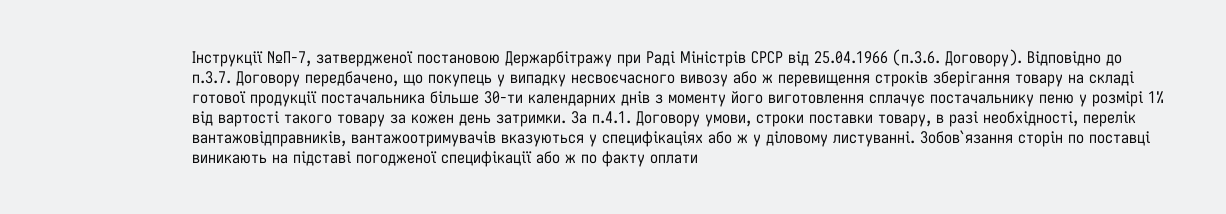Інструкції №П-7, затвердженої постановою Держарбітражу при Раді Міністрів СРСР від 25.04.1966 (п.3.6. Договору). Відповідно до п.3.7. Договору передбачено, що покупець у випадку несвоєчасного вивозу або ж перевищення строків зберігання товару на складі готової продукції постачальника більше 30-ти календарних днів з моменту його виготовлення сплачує постачальнику пеню у розмірі 1% від вартості такого товару за кожен день затримки. За п.4.1. Договору умови, строки поставки товару, в разі необхідності, перелік вантажовідправників, вантажоотримувачів вказуються у специфікаціях або ж у діловому листуванні. Зобов`язання сторін по поставці виникають на підставі погодженої специфікації або ж по факту оплати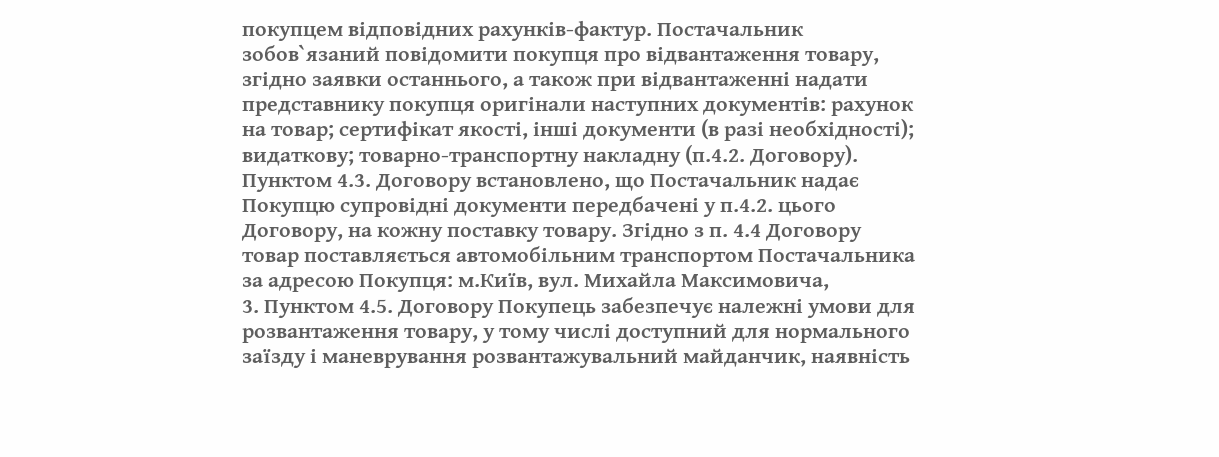покупцем відповідних рахунків-фактур. Постачальник зобов`язаний повідомити покупця про відвантаження товару, згідно заявки останнього, а також при відвантаженні надати представнику покупця оригінали наступних документів: рахунок на товар; сертифікат якості, інші документи (в разі необхідності); видаткову; товарно-транспортну накладну (п.4.2. Договору). Пунктом 4.3. Договору встановлено, що Постачальник надає Покупцю супровідні документи передбачені у п.4.2. цього Договору, на кожну поставку товару. Згідно з п. 4.4 Договору товар поставляється автомобільним транспортом Постачальника за адресою Покупця: м.Київ, вул. Михайла Максимовича,
3. Пунктом 4.5. Договору Покупець забезпечує належні умови для розвантаження товару, у тому числі доступний для нормального заїзду і маневрування розвантажувальний майданчик, наявність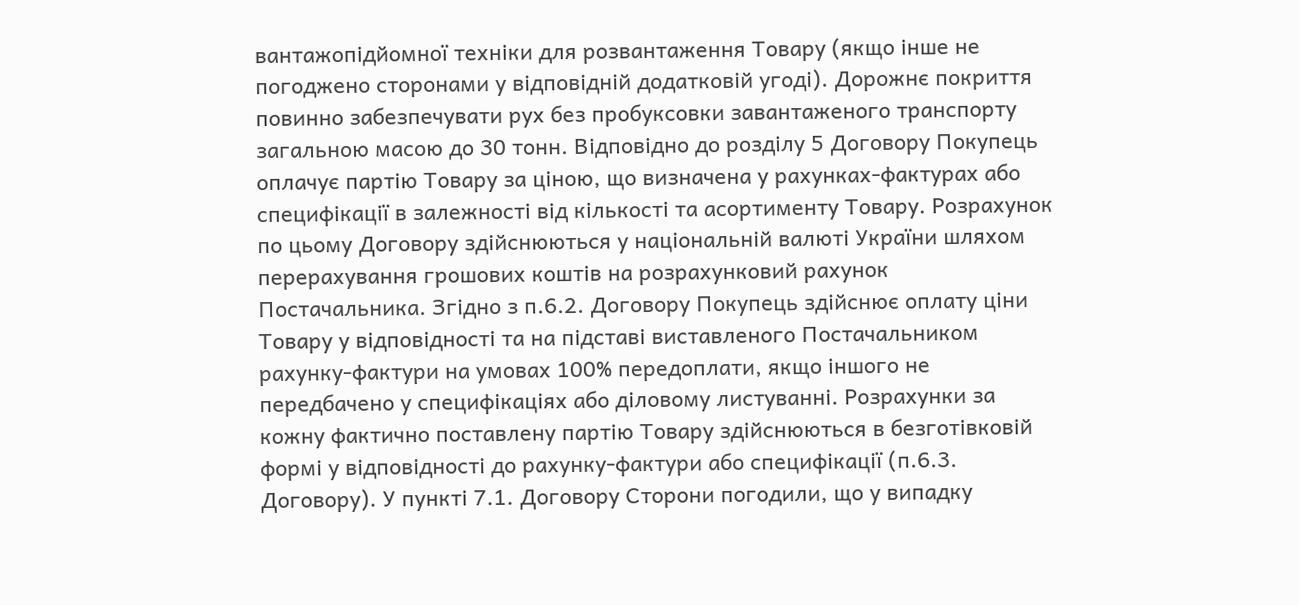вантажопідйомної техніки для розвантаження Товару (якщо інше не погоджено сторонами у відповідній додатковій угоді). Дорожнє покриття повинно забезпечувати рух без пробуксовки завантаженого транспорту загальною масою до 30 тонн. Відповідно до розділу 5 Договору Покупець оплачує партію Товару за ціною, що визначена у рахунках-фактурах або специфікації в залежності від кількості та асортименту Товару. Розрахунок по цьому Договору здійснюються у національній валюті України шляхом перерахування грошових коштів на розрахунковий рахунок Постачальника. Згідно з п.6.2. Договору Покупець здійснює оплату ціни Товару у відповідності та на підставі виставленого Постачальником рахунку-фактури на умовах 100% передоплати, якщо іншого не передбачено у специфікаціях або діловому листуванні. Розрахунки за кожну фактично поставлену партію Товару здійснюються в безготівковій формі у відповідності до рахунку-фактури або специфікації (п.6.3. Договору). У пункті 7.1. Договору Сторони погодили, що у випадку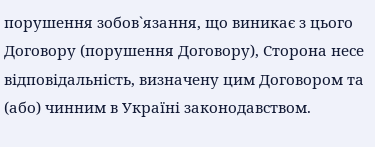порушення зобов`язання, що виникає з цього Договору (порушення Договору), Сторона несе відповідальність, визначену цим Договором та (або) чинним в Україні законодавством.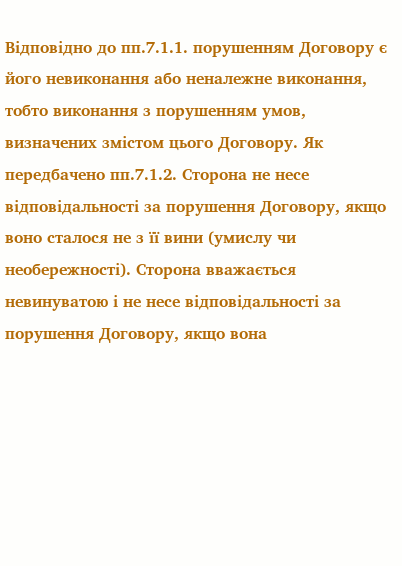Відповідно до пп.7.1.1. порушенням Договору є його невиконання або неналежне виконання, тобто виконання з порушенням умов, визначених змістом цього Договору. Як передбачено пп.7.1.2. Сторона не несе відповідальності за порушення Договору, якщо воно сталося не з її вини (умислу чи необережності). Сторона вважається невинуватою і не несе відповідальності за порушення Договору, якщо вона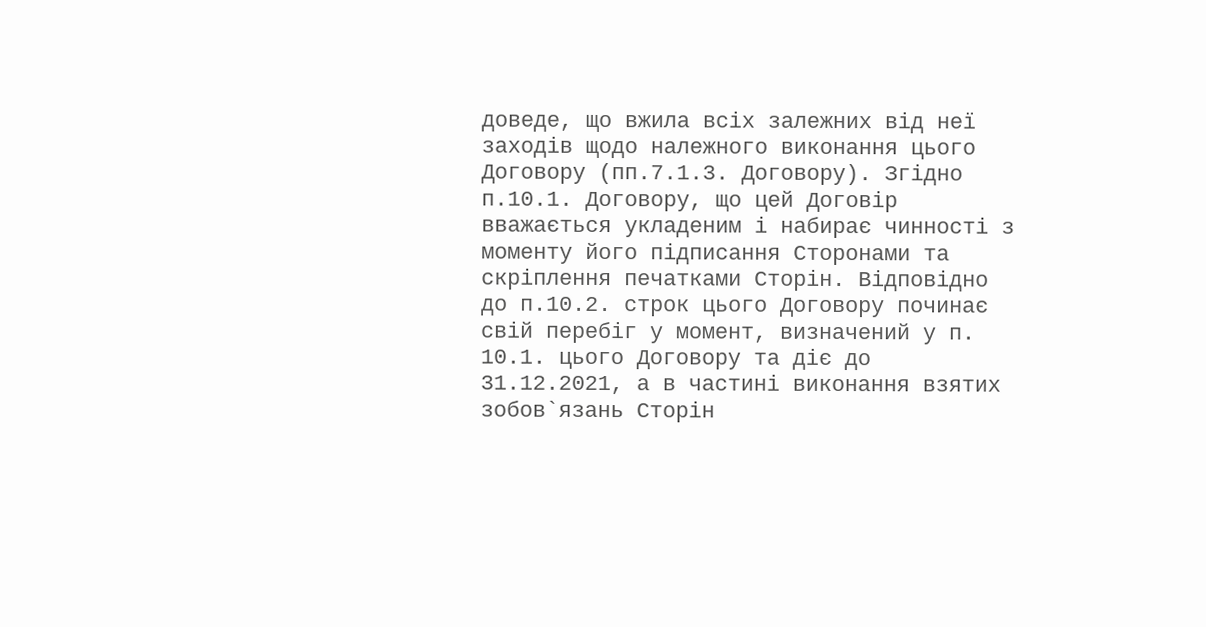доведе, що вжила всіх залежних від неї заходів щодо належного виконання цього Договору (пп.7.1.3. Договору). Згідно п.10.1. Договору, що цей Договір вважається укладеним і набирає чинності з моменту його підписання Сторонами та скріплення печатками Сторін. Відповідно до п.10.2. строк цього Договору починає свій перебіг у момент, визначений у п. 10.1. цього Договору та діє до 31.12.2021, а в частині виконання взятих зобов`язань Сторін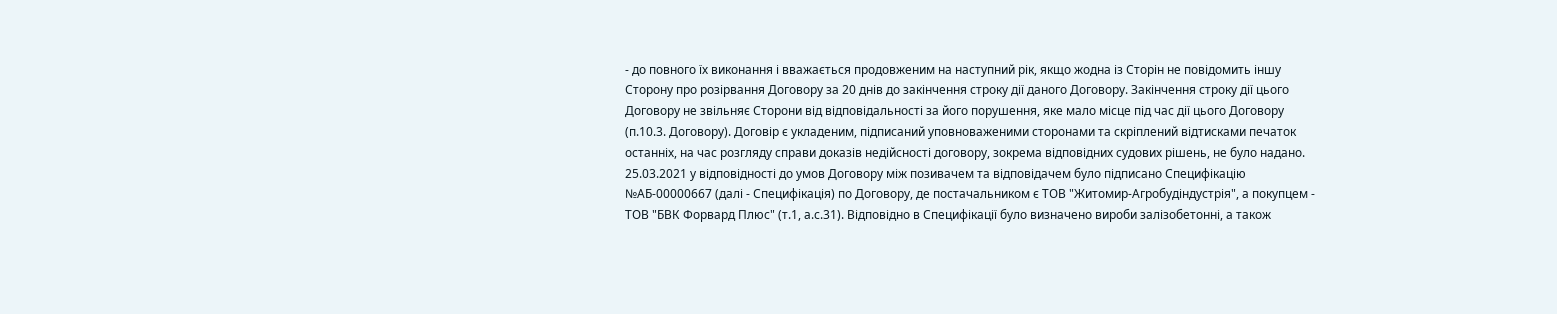- до повного їх виконання і вважається продовженим на наступний рік, якщо жодна із Сторін не повідомить іншу Сторону про розірвання Договору за 20 днів до закінчення строку дії даного Договору. Закінчення строку дії цього Договору не звільняє Сторони від відповідальності за його порушення, яке мало місце під час дії цього Договору (п.10.3. Договору). Договір є укладеним, підписаний уповноваженими сторонами та скріплений відтисками печаток останніх, на час розгляду справи доказів недійсності договору, зокрема відповідних судових рішень, не було надано. 25.03.2021 у відповідності до умов Договору між позивачем та відповідачем було підписано Специфікацію №АБ-00000667 (далі - Специфікація) по Договору, де постачальником є ТОВ "Житомир-Агробудіндустрія", а покупцем - ТОВ "БВК Форвард Плюс" (т.1, а.с.31). Відповідно в Специфікації було визначено вироби залізобетонні, а також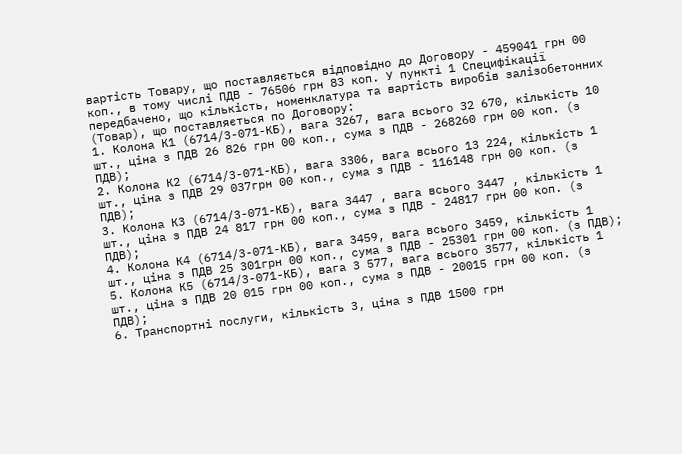вартість Товару, що поставляється відповідно до Договору - 459041 грн 00 коп., в тому числі ПДВ - 76506 грн 83 коп. У пункті 1 Специфікації передбачено, що кількість, номенклатура та вартість виробів залізобетонних (Товар), що поставляється по Договору:
1. Колона К1 (6714/3-071-КБ), вага 3267, вага всього 32 670, кількість 10 шт., ціна з ПДВ 26 826 грн 00 коп., сума з ПДВ - 268260 грн 00 коп. (з ПДВ);
2. Колона К2 (6714/3-071-КБ), вага 3306, вага всього 13 224, кількість 1 шт., ціна з ПДВ 29 037грн 00 коп., сума з ПДВ - 116148 грн 00 коп. (з ПДВ);
3. Колона К3 (6714/3-071-КБ), вага 3447 , вага всього 3447 , кількість 1 шт., ціна з ПДВ 24 817 грн 00 коп., сума з ПДВ - 24817 грн 00 коп. (з ПДВ);
4. Колона К4 (6714/3-071-КБ), вага 3459, вага всього 3459, кількість 1 шт., ціна з ПДВ 25 301грн 00 коп., сума з ПДВ - 25301 грн 00 коп. (з ПДВ);
5. Колона К5 (6714/3-071-КБ), вага 3 577, вага всього 3577, кількість 1 шт., ціна з ПДВ 20 015 грн 00 коп., сума з ПДВ - 20015 грн 00 коп. (з ПДВ);
6. Транспортні послуги, кількість 3, ціна з ПДВ 1500 грн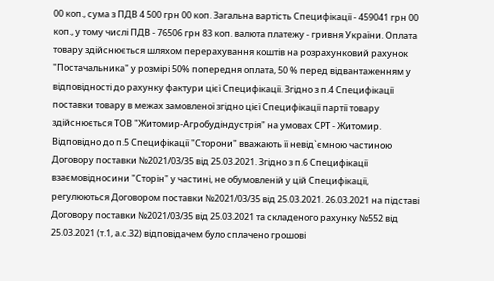00 коп., сума з ПДВ 4 500 грн 00 коп. Загальна вартість Специфікації - 459041 грн 00 коп., у тому числі ПДВ - 76506 грн 83 коп. валюта платежу - гривня України. Оплата товару здійснюється шляхом перерахування коштів на розрахунковий рахунок "Постачальника" у розмірі 50% попередня оплата, 50 % перед відвантаженням у відповідності до рахунку фактури цієї Специфікації. Згідно з п.4 Специфікації поставки товару в межах замовленої згідно цієї Специфікації партії товару здійснюється ТОВ "Житомир-Агробудіндустрія" на умовах СРТ - Житомир. Відповідно до п.5 Специфікації "Сторони" вважають її невід`ємною частиною Договору поставки №2021/03/35 від 25.03.2021. Згідно з п.6 Специфікації взаємовідносини "Сторін" у частині, не обумовленій у цій Специфікації, регулюються Договором поставки №2021/03/35 від 25.03.2021. 26.03.2021 на підставі Договору поставки №2021/03/35 від 25.03.2021 та складеного рахунку №552 від 25.03.2021 (т.1, а.с.32) відповідачем було сплачено грошові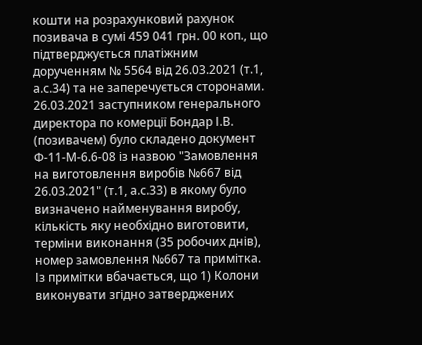кошти на розрахунковий рахунок позивача в сумі 459 041 грн. 00 коп., що підтверджується платіжним дорученням № 5564 від 26.03.2021 (т.1, а.с.34) та не заперечується сторонами. 26.03.2021 заступником генерального директора по комерції Бондар І.В. (позивачем) було складено документ Ф-11-М-6.6-08 із назвою "Замовлення на виготовлення виробів №667 від 26.03.2021" (т.1, а.с.33) в якому було визначено найменування виробу, кількість яку необхідно виготовити, терміни виконання (35 робочих днів), номер замовлення №667 та примітка. Із примітки вбачається, що 1) Колони виконувати згідно затверджених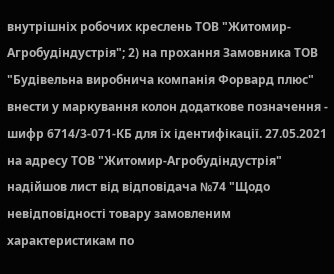внутрішніх робочих креслень ТОВ "Житомир-Агробудіндустрія"; 2) на прохання Замовника ТОВ "Будівельна виробнича компанія Форвард плюс" внести у маркування колон додаткове позначення - шифр 6714/3-071-КБ для їх ідентифікації. 27.05.2021 на адресу ТОВ "Житомир-Агробудіндустрія" надійшов лист від відповідача №74 "Щодо невідповідності товару замовленим характеристикам по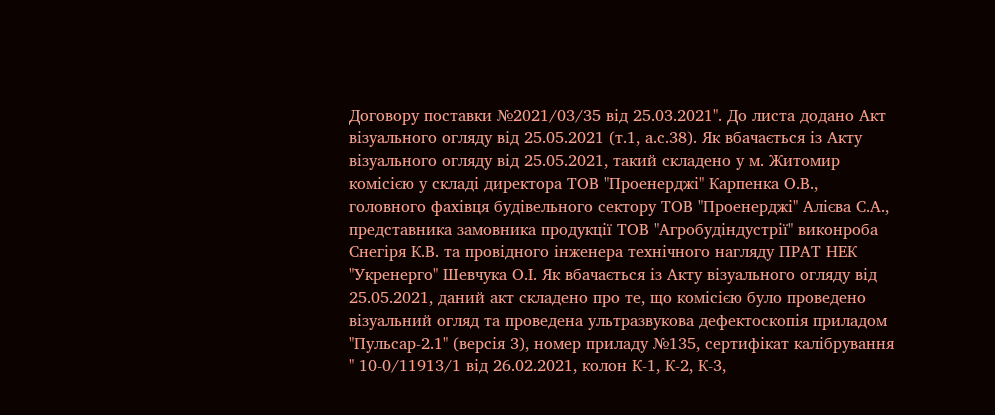Договору поставки №2021/03/35 від 25.03.2021". До листа додано Акт візуального огляду від 25.05.2021 (т.1, а.с.38). Як вбачається із Акту візуального огляду від 25.05.2021, такий складено у м. Житомир комісією у складі директора ТОВ "Проенерджі" Карпенка О.В., головного фахівця будівельного сектору ТОВ "Проенерджі" Алієва С.А., представника замовника продукції ТОВ "Агробудіндустрії" виконроба Снегіря К.В. та провідного інженера технічного нагляду ПРАТ НЕК "Укренерго" Шевчука О.І. Як вбачається із Акту візуального огляду від 25.05.2021, даний акт складено про те, що комісією було проведено візуальний огляд та проведена ультразвукова дефектоскопія приладом "Пульсар-2.1" (версія 3), номер приладу №135, сертифікат калібрування " 10-0/11913/1 від 26.02.2021, колон К-1, К-2, К-3,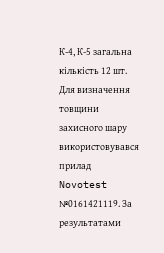К-4, К-5 загальна кількість 12 шт. Для визначення товщини захисного шару використовувався прилад Novotest №0161421119. За результатами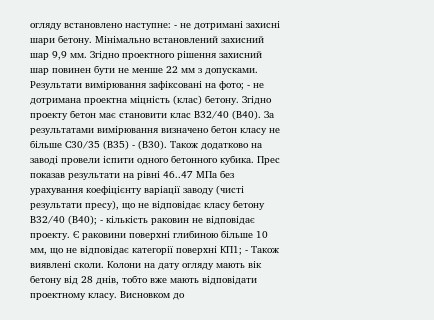огляду встановлено наступне: - не дотримані захисні шари бетону. Мінімально встановлений захисний шар 9,9 мм. Згідно проектного рішення захисний шар повинен бути не менше 22 мм з допусками. Результати вимірювання зафіксовані на фото; - не дотримана проектна міцність (клас) бетону. Згідно проекту бетон має становити клас В32/40 (В40). За результатами вимірювання визначено бетон класу не більше С30/35 (В35) - (В30). Також додатково на заводі провели іспити одного бетонного кубика. Прес показав результати на рівні 46..47 МПа без урахування коефіцієнту варіації заводу (чисті результати пресу), що не відповідає класу бетону В32/40 (В40); - кількість раковин не відповідає проекту. Є раковини поверхні глибиною більше 10 мм, що не відповідає категорії поверхні КП1; - Також виявлені сколи. Колони на дату огляду мають вік бетону від 28 днів, тобто вже мають відповідати проектному класу. Висновком до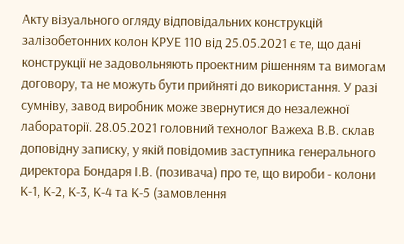Акту візуального огляду відповідальних конструкцій залізобетонних колон КРУЕ 110 від 25.05.2021 є те, що дані конструкції не задовольняють проектним рішенням та вимогам договору, та не можуть бути прийняті до використання. У разі сумніву, завод виробник може звернутися до незалежної лабораторії. 28.05.2021 головний технолог Важеха В.В. склав доповідну записку, у якій повідомив заступника генерального директора Бондаря І.В. (позивача) про те, що вироби - колони К-1, К-2, К-3, К-4 та К-5 (замовлення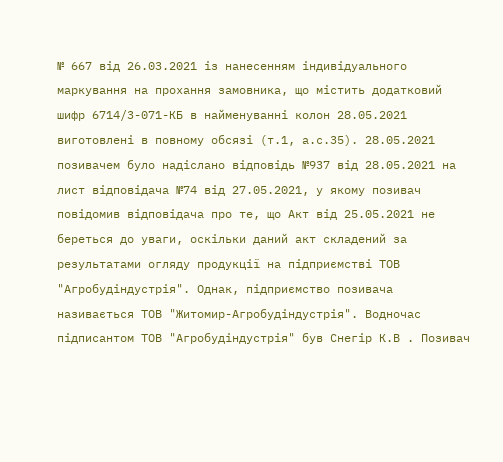№ 667 від 26.03.2021 із нанесенням індивідуального маркування на прохання замовника, що містить додатковий шифр 6714/3-071-КБ в найменуванні колон 28.05.2021 виготовлені в повному обсязі (т.1, а.с.35). 28.05.2021 позивачем було надіслано відповідь №937 від 28.05.2021 на лист відповідача №74 від 27.05.2021, у якому позивач повідомив відповідача про те, що Акт від 25.05.2021 не береться до уваги, оскільки даний акт складений за результатами огляду продукції на підприємстві ТОВ "Агробудіндустрія". Однак, підприємство позивача називається ТОВ "Житомир-Агробудіндустрія". Водночас підписантом ТОВ "Агробудіндустрія" був Снегір К.В . Позивач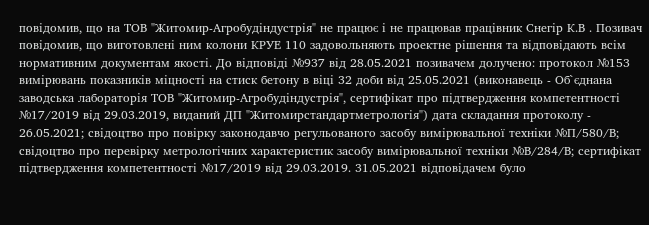повідомив, що на ТОВ "Житомир-Агробудіндустрія" не працює і не працював працівник Снегір К.В . Позивач повідомив, що виготовлені ним колони КРУЕ 110 задовольняють проектне рішення та відповідають всім нормативним документам якості. До відповіді №937 від 28.05.2021 позивачем долучено: протокол №153 вимірювань показників міцності на стиск бетону в віці 32 доби від 25.05.2021 (виконавець - Об`єднана заводська лабораторія ТОВ "Житомир-Агробудіндустрія", сертифікат про підтвердження компетентності №17/2019 від 29.03.2019, виданий ДП "Житомирстандартметрологія") дата складання протоколу - 26.05.2021; свідоцтво про повірку законодавчо регульованого засобу вимірювальної техніки №П/580/В; свідоцтво про перевірку метрологічних характеристик засобу вимірювальної техніки №В/284/В; сертифікат підтвердження компетентності №17/2019 від 29.03.2019. 31.05.2021 відповідачем було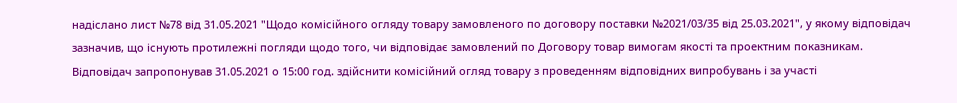надіслано лист №78 від 31.05.2021 "Щодо комісійного огляду товару замовленого по договору поставки №2021/03/35 від 25.03.2021", у якому відповідач зазначив, що існують протилежні погляди щодо того, чи відповідає замовлений по Договору товар вимогам якості та проектним показникам. Відповідач запропонував 31.05.2021 о 15:00 год. здійснити комісійний огляд товару з проведенням відповідних випробувань і за участі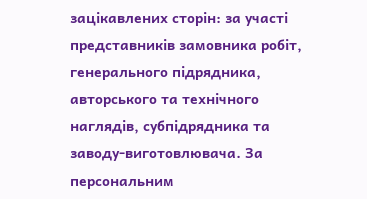зацікавлених сторін: за участі представників замовника робіт, генерального підрядника, авторського та технічного наглядів, субпідрядника та заводу-виготовлювача. За персональним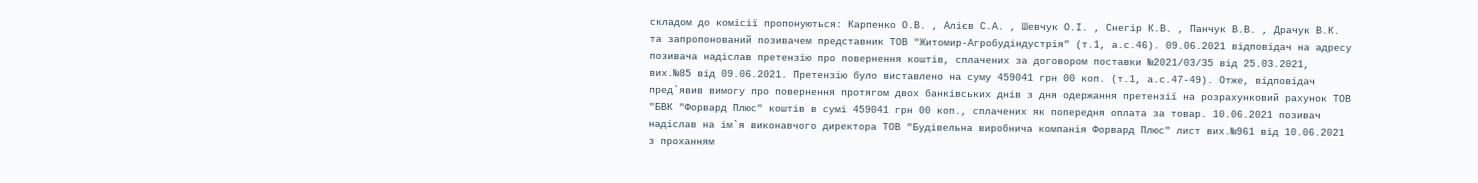складом до комісії пропонуються: Карпенко О.В. , Алієв С.А. , Шевчук О.І. , Снегір К.В. , Панчук В.В. , Драчук В.К. та запропонований позивачем представник ТОВ "Житомир-Агробудіндустрія" (т.1, а.с.46). 09.06.2021 відповідач на адресу позивача надіслав претензію про повернення коштів, сплачених за договором поставки №2021/03/35 від 25.03.2021, вих.№85 від 09.06.2021. Претензію було виставлено на суму 459041 грн 00 коп. (т.1, а.с.47-49). Отже, відповідач пред`явив вимогу про повернення протягом двох банківських днів з дня одержання претензії на розрахунковий рахунок ТОВ "БВК "Форвард Плюс" коштів в сумі 459041 грн 00 коп., сплачених як попередня оплата за товар. 10.06.2021 позивач надіслав на ім`я виконавчого директора ТОВ "Будівельна виробнича компанія Форвард Плюс" лист вих.№961 від 10.06.2021 з проханням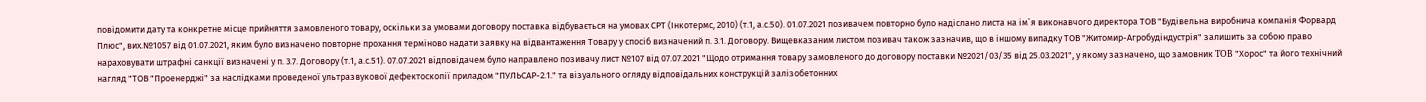повідомити дату та конкретне місце прийняття замовленого товару, оскільки за умовами договору поставка відбувається на умовах СРТ (Інкотермс, 2010) (т.1, а.с.50). 01.07.2021 позивачем повторно було надіслано листа на ім`я виконавчого директора ТОВ "Будівельна виробнича компанія Форвард Плюс", вих.№1057 від 01.07.2021, яким було визначено повторне прохання терміново надати заявку на відвантаження Товару у спосіб визначений п. 3.1. Договору. Вищевказаним листом позивач також зазначив, що в іншому випадку ТОВ "Житомир-Агробудіндустрія" залишить за собою право нараховувати штрафні санкції визначені у п. 3.7. Договору (т.1, а.с.51). 07.07.2021 відповідачем було направлено позивачу лист №107 від 07.07.2021 "Щодо отримання товару замовленого до договору поставки №2021/03/35 від 25.03.2021", у якому зазначено, що замовник TOB "Хорос" та його технічний нагляд "ТОВ "Проенерджі" за наслідками проведеної ультразвукової дефектоскопії приладом "ПУЛЬСАР-2.1." та візуального огляду відповідальних конструкцій залізобетонних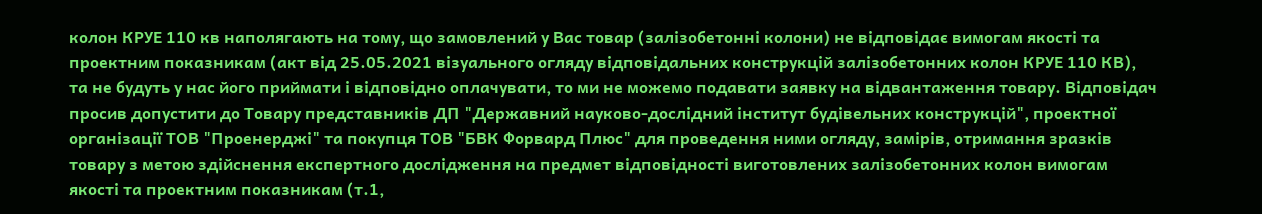колон КРУЕ 110 кв наполягають на тому, що замовлений у Вас товар (залізобетонні колони) не відповідає вимогам якості та проектним показникам (акт від 25.05.2021 візуального огляду відповідальних конструкцій залізобетонних колон КРУЕ 110 КВ), та не будуть у нас його приймати і відповідно оплачувати, то ми не можемо подавати заявку на відвантаження товару. Відповідач просив допустити до Товару представників ДП "Державний науково-дослідний інститут будівельних конструкцій", проектної організації ТОВ "Проенерджі" та покупця ТОВ "БВК Форвард Плюс" для проведення ними огляду, замірів, отримання зразків товару з метою здійснення експертного дослідження на предмет відповідності виготовлених залізобетонних колон вимогам якості та проектним показникам (т.1,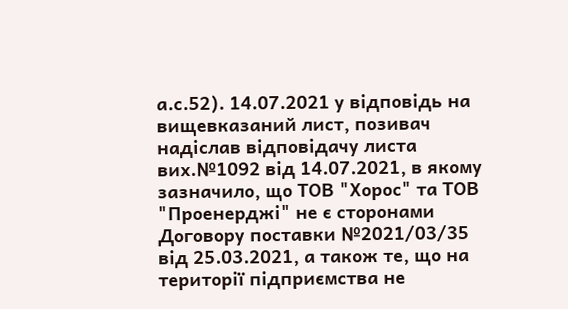а.с.52). 14.07.2021 у відповідь на вищевказаний лист, позивач надіслав відповідачу листа вих.№1092 від 14.07.2021, в якому зазначило, що ТОВ "Хорос" та ТОВ "Проенерджі" не є сторонами Договору поставки №2021/03/35 від 25.03.2021, а також те, що на території підприємства не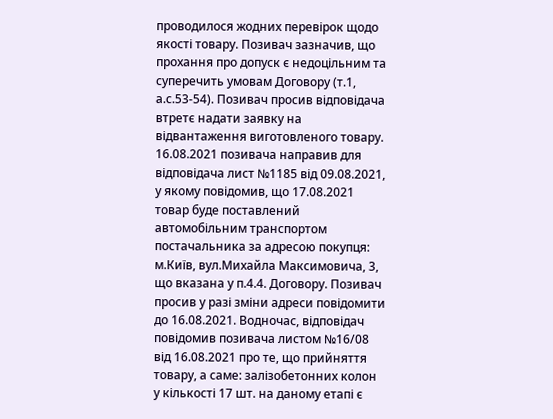проводилося жодних перевірок щодо якості товару. Позивач зазначив, що прохання про допуск є недоцільним та суперечить умовам Договору (т.1, а.с.53-54). Позивач просив відповідача втретє надати заявку на відвантаження виготовленого товару. 16.08.2021 позивача направив для відповідача лист №1185 від 09.08.2021, у якому повідомив, що 17.08.2021 товар буде поставлений автомобільним транспортом постачальника за адресою покупця: м.Київ, вул.Михайла Максимовича, 3, що вказана у п.4.4. Договору. Позивач просив у разі зміни адреси повідомити до 16.08.2021. Водночас, відповідач повідомив позивача листом №16/08 від 16.08.2021 про те, що прийняття товару, а саме: залізобетонних колон у кількості 17 шт. на даному етапі є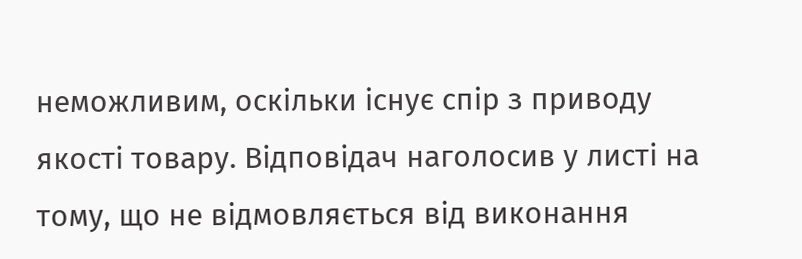неможливим, оскільки існує спір з приводу якості товару. Відповідач наголосив у листі на тому, що не відмовляється від виконання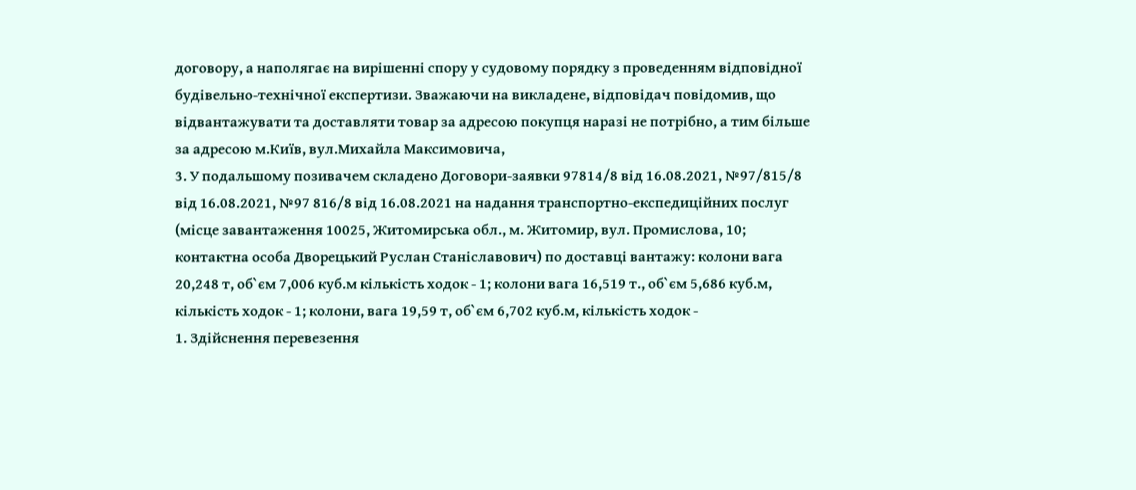договору, а наполягає на вирішенні спору у судовому порядку з проведенням відповідної будівельно-технічної експертизи. Зважаючи на викладене, відповідач повідомив, що відвантажувати та доставляти товар за адресою покупця наразі не потрібно, а тим більше за адресою м.Київ, вул.Михайла Максимовича,
3. У подальшому позивачем складено Договори-заявки 97814/8 від 16.08.2021, №97/815/8 від 16.08.2021, №97 816/8 від 16.08.2021 на надання транспортно-експедиційних послуг (місце завантаження 10025, Житомирська обл., м. Житомир, вул. Промислова, 10; контактна особа Дворецький Руслан Станіславович) по доставці вантажу: колони вага 20,248 т, об`єм 7,006 куб.м кількість ходок - 1; колони вага 16,519 т., об`єм 5,686 куб.м, кількість ходок - 1; колони, вага 19,59 т, об`єм 6,702 куб.м, кількість ходок -
1. Здійснення перевезення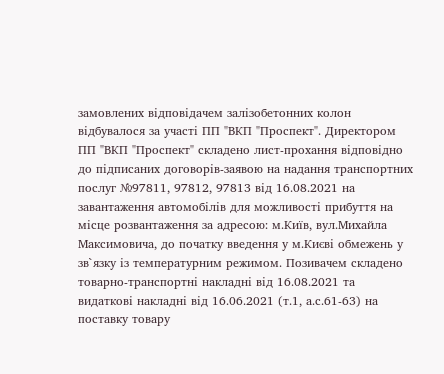замовлених відповідачем залізобетонних колон відбувалося за участі ПП "ВКП "Проспект". Директором ПП "ВКП "Проспект" складено лист-прохання відповідно до підписаних договорів-заявою на надання транспортних послуг №97811, 97812, 97813 від 16.08.2021 на завантаження автомобілів для можливості прибуття на місце розвантаження за адресою: м.Київ, вул.Михайла Максимовича, до початку введення у м.Києві обмежень у зв`язку із температурним режимом. Позивачем складено товарно-транспортні накладні від 16.08.2021 та видаткові накладні від 16.06.2021 (т.1, а.с.61-63) на поставку товару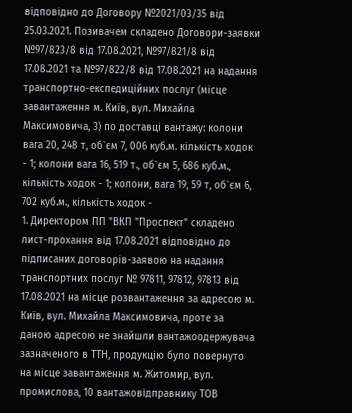відповідно до Договору №2021/03/35 від 25.03.2021. Позивачем складено Договори-заявки №97/823/8 від 17.08.2021, №97/821/8 від 17.08.2021 та №97/822/8 від 17.08.2021 на надання транспортно-експедиційних послуг (місце завантаження м. Київ, вул. Михайла Максимовича, 3) по доставці вантажу: колони вага 20, 248 т, об`єм 7, 006 куб.м. кількість ходок - 1; колони вага 16, 519 т., об`єм 5, 686 куб.м., кількість ходок - 1; колони, вага 19, 59 т, об`єм 6, 702 куб.м., кількість ходок -
1. Директором ПП "ВКП "Проспект" складено лист-прохання від 17.08.2021 відповідно до підписаних договорів-заявою на надання транспортних послуг № 97811, 97812, 97813 від 17.08.2021 на місце розвантаження за адресою м. Київ, вул. Михайла Максимовича, проте за даною адресою не знайшли вантажоодержувача зазначеного в ТТН, продукцію було повернуто на місце завантаження м. Житомир, вул. промислова, 10 вантажовідправнику ТОВ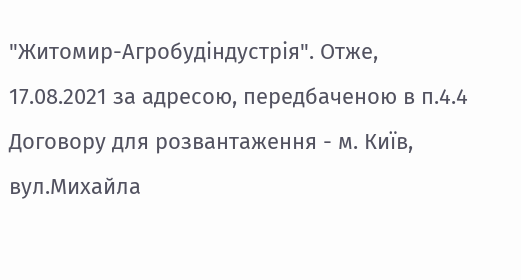"Житомир-Агробудіндустрія". Отже, 17.08.2021 за адресою, передбаченою в п.4.4 Договору для розвантаження - м. Київ, вул.Михайла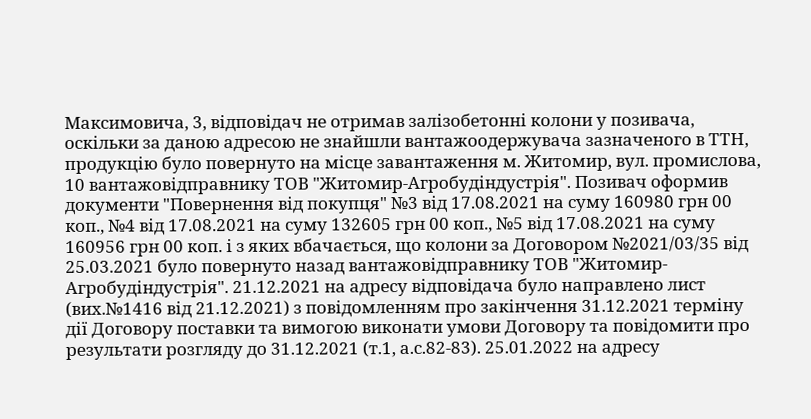Максимовича, 3, відповідач не отримав залізобетонні колони у позивача, оскільки за даною адресою не знайшли вантажоодержувача зазначеного в ТТН, продукцію було повернуто на місце завантаження м. Житомир, вул. промислова, 10 вантажовідправнику ТОВ "Житомир-Агробудіндустрія". Позивач оформив документи "Повернення від покупця" №3 від 17.08.2021 на суму 160980 грн 00 коп., №4 від 17.08.2021 на суму 132605 грн 00 коп., №5 від 17.08.2021 на суму 160956 грн 00 коп. і з яких вбачається, що колони за Договором №2021/03/35 від 25.03.2021 було повернуто назад вантажовідправнику ТОВ "Житомир-Агробудіндустрія". 21.12.2021 на адресу відповідача було направлено лист (вих.№1416 від 21.12.2021) з повідомленням про закінчення 31.12.2021 терміну дії Договору поставки та вимогою виконати умови Договору та повідомити про результати розгляду до 31.12.2021 (т.1, а.с.82-83). 25.01.2022 на адресу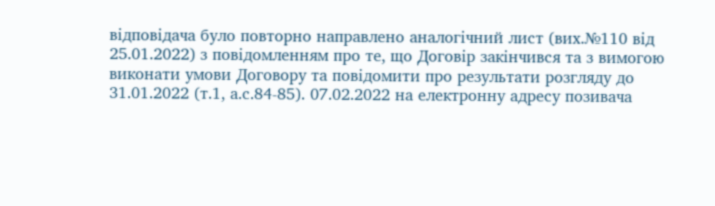відповідача було повторно направлено аналогічний лист (вих.№110 від 25.01.2022) з повідомленням про те, що Договір закінчився та з вимогою виконати умови Договору та повідомити про результати розгляду до 31.01.2022 (т.1, а.с.84-85). 07.02.2022 на електронну адресу позивача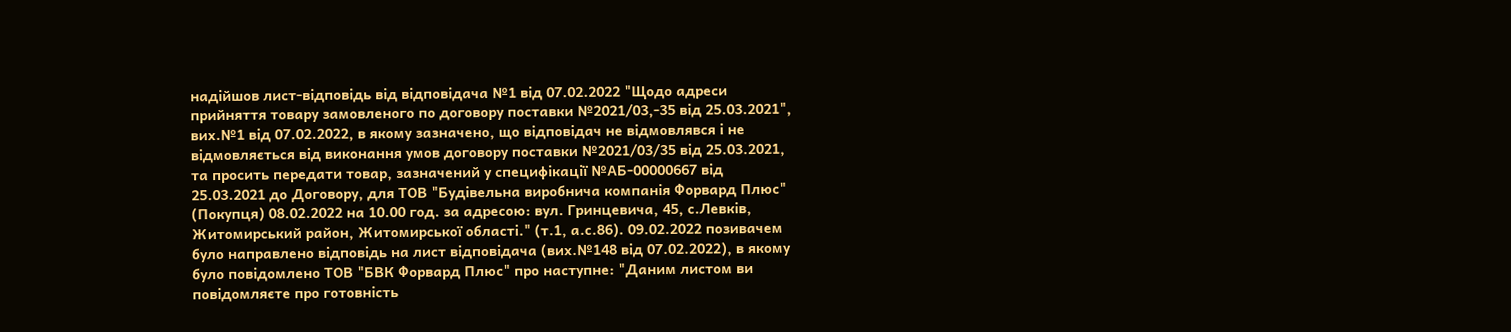надійшов лист-відповідь від відповідача №1 від 07.02.2022 "Щодо адреси прийняття товару замовленого по договору поставки №2021/03,-35 від 25.03.2021", вих.№1 від 07.02.2022, в якому зазначено, що відповідач не відмовлявся і не відмовляється від виконання умов договору поставки №2021/03/35 від 25.03.2021, та просить передати товар, зазначений у специфікації №АБ-00000667 від 25.03.2021 до Договору, для ТОВ "Будівельна виробнича компанія Форвард Плюс" (Покупця) 08.02.2022 на 10.00 год. за адресою: вул. Гринцевича, 45, с.Левків, Житомирський район, Житомирської області." (т.1, а.с.86). 09.02.2022 позивачем було направлено відповідь на лист відповідача (вих.№148 від 07.02.2022), в якому було повідомлено ТОВ "БВК Форвард Плюс" про наступне: "Даним листом ви повідомляєте про готовність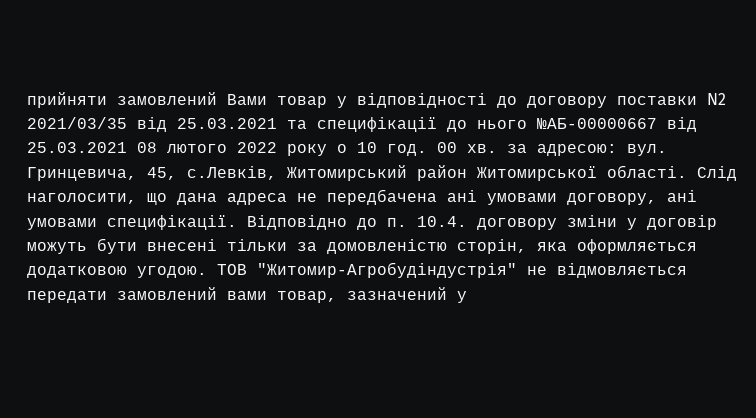прийняти замовлений Вами товар у відповідності до договору поставки N2 2021/03/35 від 25.03.2021 та специфікації до нього №АБ-00000667 від 25.03.2021 08 лютого 2022 року о 10 год. 00 хв. за адресою: вул. Гринцевича, 45, с.Левків, Житомирський район Житомирської області. Слід наголосити, що дана адреса не передбачена ані умовами договору, ані умовами специфікації. Відповідно до п. 10.4. договору зміни у договір можуть бути внесені тільки за домовленістю сторін, яка оформляється додатковою угодою. ТОВ "Житомир-Агробудіндустрія" не відмовляється передати замовлений вами товар, зазначений у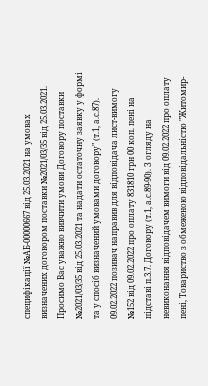специфікації №АБ-00000667 від 25.03.2021 на умовах визначених договором поставки №2021/03/35 від 25.03.2021. Просимо Вас уважно вивчити умови Договору поставки №2021/03/35 від 25.03.2021 та надати остаточну заявку у формі та у спосіб визначений умовами договору" (т.1, а.с.87). 09.02.2022 позивач направив для відповідача лист-вимогу №152 від 09.02.2022 про оплату 831810 грн 00 коп. пені на підставі п.3.7. Договору (т.1, а.с.89-90). З огляду на невиконання відповідачем вимоги від 09.02.2022 про оплату пені, Товариство з обмеженою відповідальністю "Житомир-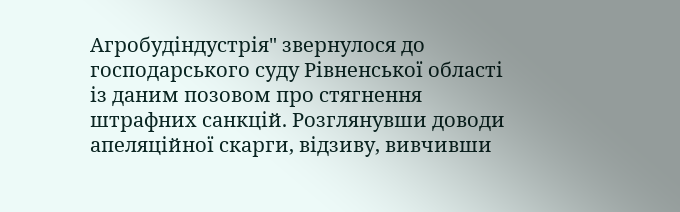Агробудіндустрія" звернулося до господарського суду Рівненської області із даним позовом про стягнення штрафних санкцій. Розглянувши доводи апеляційної скарги, відзиву, вивчивши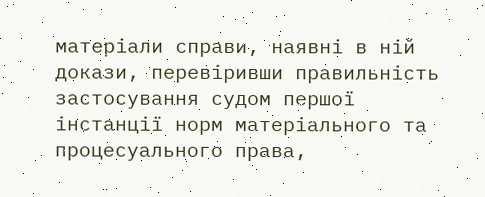матеріали справи, наявні в ній докази, перевіривши правильність застосування судом першої інстанції норм матеріального та процесуального права,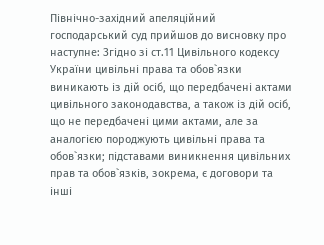Північно-західний апеляційний господарський суд прийшов до висновку про наступне: Згідно зі ст.11 Цивільного кодексу України цивільні права та обов`язки виникають із дій осіб, що передбачені актами цивільного законодавства, а також із дій осіб, що не передбачені цими актами, але за аналогією породжують цивільні права та обов`язки; підставами виникнення цивільних прав та обов`язків, зокрема, є договори та інші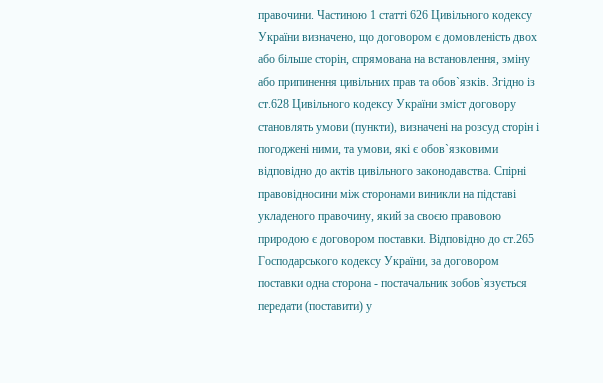правочини. Частиною 1 статті 626 Цивільного кодексу України визначено, що договором є домовленість двох або більше сторін, спрямована на встановлення, зміну або припинення цивільних прав та обов`язків. Згідно із ст.628 Цивільного кодексу України зміст договору становлять умови (пункти), визначені на розсуд сторін і погоджені ними, та умови, які є обов`язковими відповідно до актів цивільного законодавства. Спірні правовідносини між сторонами виникли на підставі укладеного правочину, який за своєю правовою природою є договором поставки. Відповідно до ст.265 Господарського кодексу України, за договором поставки одна сторона - постачальник зобов`язується передати (поставити) у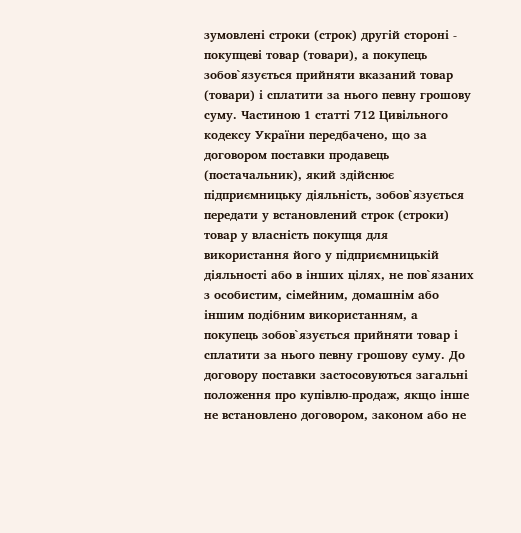зумовлені строки (строк) другій стороні - покупцеві товар (товари), а покупець зобов`язується прийняти вказаний товар (товари) і сплатити за нього певну грошову суму. Частиною 1 статті 712 Цивільного кодексу України передбачено, що за договором поставки продавець (постачальник), який здійснює підприємницьку діяльність, зобов`язується передати у встановлений строк (строки) товар у власність покупця для використання його у підприємницькій діяльності або в інших цілях, не пов`язаних з особистим, сімейним, домашнім або іншим подібним використанням, а покупець зобов`язується прийняти товар і сплатити за нього певну грошову суму. До договору поставки застосовуються загальні положення про купівлю-продаж, якщо інше не встановлено договором, законом або не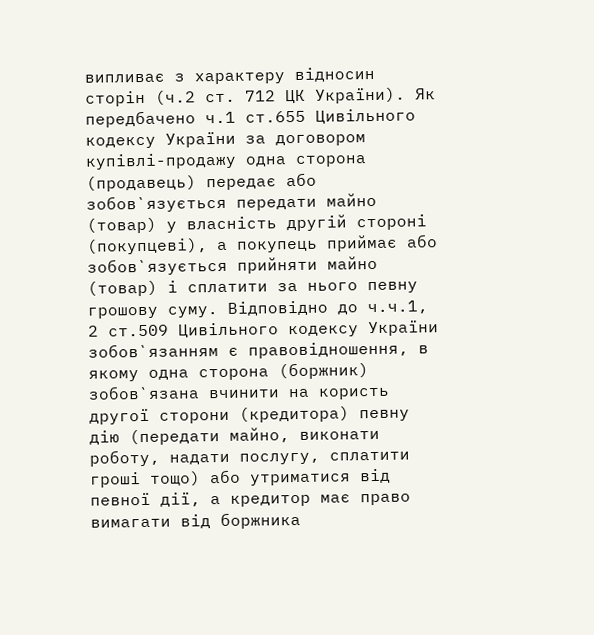випливає з характеру відносин сторін (ч.2 ст. 712 ЦК України). Як передбачено ч.1 ст.655 Цивільного кодексу України за договором купівлі-продажу одна сторона (продавець) передає або зобов`язується передати майно (товар) у власність другій стороні (покупцеві), а покупець приймає або зобов`язується прийняти майно (товар) і сплатити за нього певну грошову суму. Відповідно до ч.ч.1, 2 ст.509 Цивільного кодексу України зобов`язанням є правовідношення, в якому одна сторона (боржник) зобов`язана вчинити на користь другої сторони (кредитора) певну дію (передати майно, виконати роботу, надати послугу, сплатити гроші тощо) або утриматися від певної дії, а кредитор має право вимагати від боржника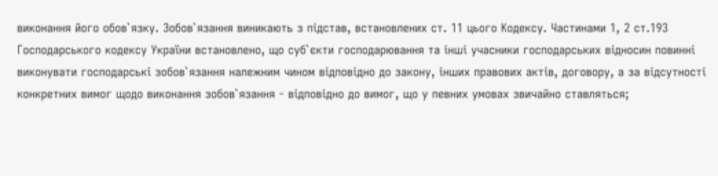виконання його обов`язку. Зобов`язання виникають з підстав, встановлених ст. 11 цього Кодексу. Частинами 1, 2 ст.193 Господарського кодексу України встановлено, що суб`єкти господарювання та інші учасники господарських відносин повинні виконувати господарські зобов`язання належним чином відповідно до закону, інших правових актів, договору, а за відсутності конкретних вимог щодо виконання зобов`язання - відповідно до вимог, що у певних умовах звичайно ставляться;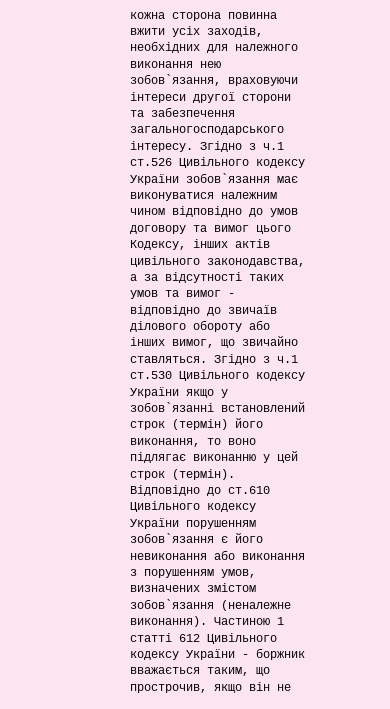кожна сторона повинна вжити усіх заходів, необхідних для належного виконання нею зобов`язання, враховуючи інтереси другої сторони та забезпечення загальногосподарського інтересу. Згідно з ч.1 ст.526 Цивільного кодексу України зобов`язання має виконуватися належним чином відповідно до умов договору та вимог цього Кодексу, інших актів цивільного законодавства, а за відсутності таких умов та вимог - відповідно до звичаїв ділового обороту або інших вимог, що звичайно ставляться. Згідно з ч.1 ст.530 Цивільного кодексу України якщо у зобов`язанні встановлений строк (термін) його виконання, то воно підлягає виконанню у цей строк (термін). Відповідно до ст.610 Цивільного кодексу України порушенням зобов`язання є його невиконання або виконання з порушенням умов, визначених змістом зобов`язання (неналежне виконання). Частиною 1 статті 612 Цивільного кодексу України - боржник вважається таким, що прострочив, якщо він не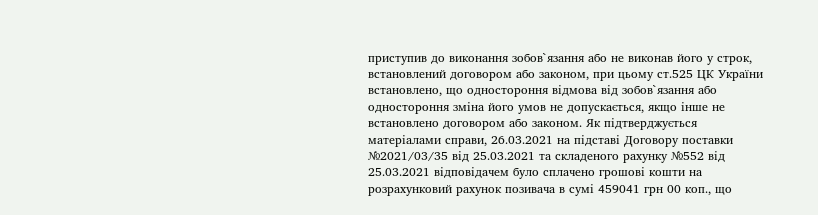приступив до виконання зобов`язання або не виконав його у строк, встановлений договором або законом, при цьому ст.525 ЦК України встановлено, що одностороння відмова від зобов`язання або одностороння зміна його умов не допускається, якщо інше не встановлено договором або законом. Як підтверджується матеріалами справи, 26.03.2021 на підставі Договору поставки №2021/03/35 від 25.03.2021 та складеного рахунку №552 від 25.03.2021 відповідачем було сплачено грошові кошти на розрахунковий рахунок позивача в сумі 459041 грн 00 коп., що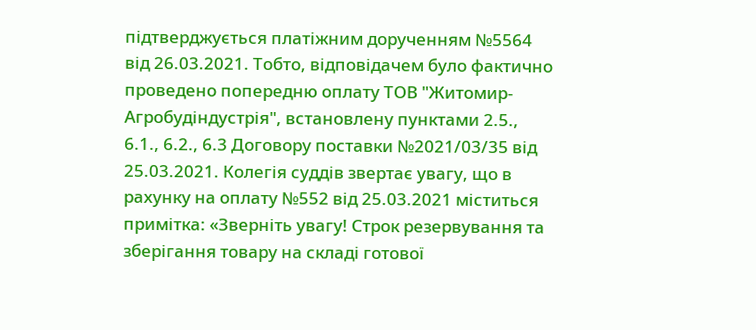підтверджується платіжним дорученням №5564 від 26.03.2021. Тобто, відповідачем було фактично проведено попередню оплату ТОВ "Житомир-Агробудіндустрія", встановлену пунктами 2.5., 6.1., 6.2., 6.3 Договору поставки №2021/03/35 від 25.03.2021. Колегія суддів звертає увагу, що в рахунку на оплату №552 від 25.03.2021 міститься примітка: «Зверніть увагу! Строк резервування та зберігання товару на складі готової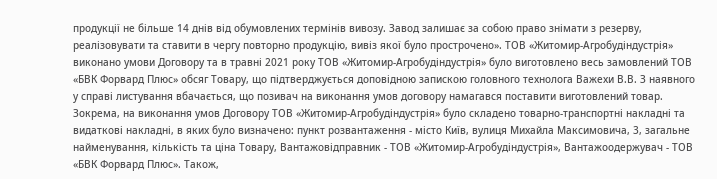продукції не більше 14 днів від обумовлених термінів вивозу. Завод залишає за собою право знімати з резерву, реалізовувати та ставити в чергу повторно продукцію, вивіз якої було прострочено». ТОВ «Житомир-Агробудіндустрія» виконано умови Договору та в травні 2021 року ТОВ «Житомир-Агробудіндустрія» було виготовлено весь замовлений ТОВ «БВК Форвард Плюс» обсяг Товару, що підтверджується доповідною запискою головного технолога Важехи В.В. З наявного у справі листування вбачається, що позивач на виконання умов договору намагався поставити виготовлений товар. Зокрема, на виконання умов Договору ТОВ «Житомир-Агробудіндустрія» було складено товарно-транспортні накладні та видаткові накладні, в яких було визначено: пункт розвантаження - місто Київ, вулиця Михайла Максимовича, 3, загальне найменування, кількість та ціна Товару, Вантажовідправник - ТОВ «Житомир-Агробудіндустрія», Вантажоодержувач - ТОВ «БВК Форвард Плюс». Також,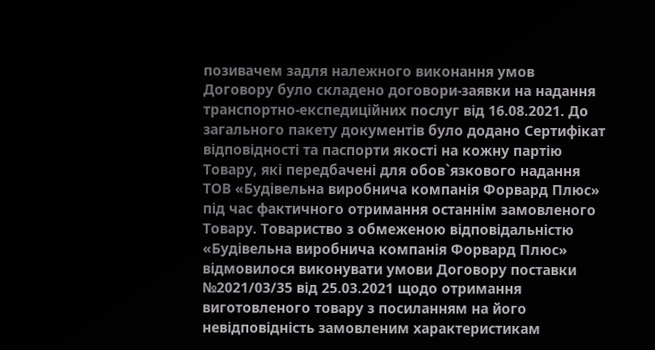позивачем задля належного виконання умов Договору було складено договори-заявки на надання транспортно-експедиційних послуг від 16.08.2021. До загального пакету документів було додано Сертифікат відповідності та паспорти якості на кожну партію Товару, які передбачені для обов`язкового надання ТОВ «Будівельна виробнича компанія Форвард Плюс» під час фактичного отримання останнім замовленого Товару. Товариство з обмеженою відповідальністю «Будівельна виробнича компанія Форвард Плюс» відмовилося виконувати умови Договору поставки №2021/03/35 від 25.03.2021 щодо отримання виготовленого товару з посиланням на його невідповідність замовленим характеристикам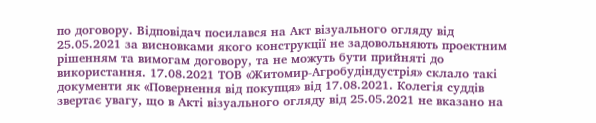по договору. Відповідач посилався на Акт візуального огляду від 25.05.2021 за висновками якого конструкції не задовольняють проектним рішенням та вимогам договору, та не можуть бути прийняті до використання. 17.08.2021 ТОВ «Житомир-Агробудіндустрія» склало такі документи як «Повернення від покупця» від 17.08.2021. Колегія суддів звертає увагу, що в Акті візуального огляду від 25.05.2021 не вказано на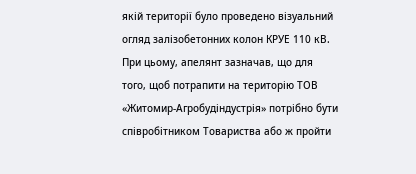якій території було проведено візуальний огляд залізобетонних колон КРУЕ 110 кВ. При цьому, апелянт зазначав, що для того, щоб потрапити на територію ТОВ «Житомир-Агробудіндустрія» потрібно бути співробітником Товариства або ж пройти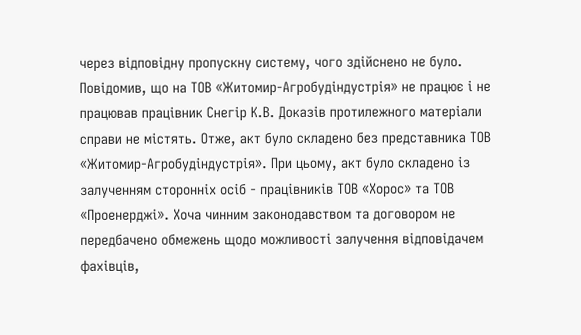через відповідну пропускну систему, чого здійснено не було. Повідомив, що на ТОВ «Житомир-Агробудіндустрія» не працює і не працював працівник Снегір К.В. Доказів протилежного матеріали справи не містять. Отже, акт було складено без представника ТОВ «Житомир-Агробудіндустрія». При цьому, акт було складено із залученням сторонніх осіб - працівників ТОВ «Хорос» та ТОВ «Проенерджі». Хоча чинним законодавством та договором не передбачено обмежень щодо можливості залучення відповідачем фахівців,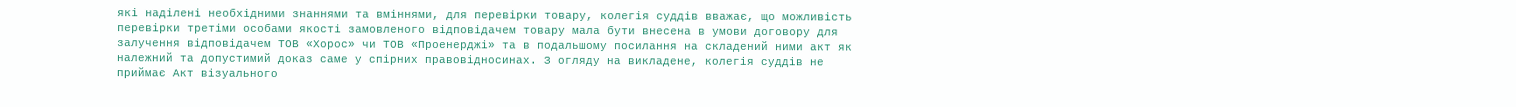які наділені необхідними знаннями та вміннями, для перевірки товару, колегія суддів вважає, що можливість перевірки третіми особами якості замовленого відповідачем товару мала бути внесена в умови договору для залучення відповідачем ТОВ «Хорос» чи ТОВ «Проенерджі» та в подальшому посилання на складений ними акт як належний та допустимий доказ саме у спірних правовідносинах. З огляду на викладене, колегія суддів не приймає Акт візуального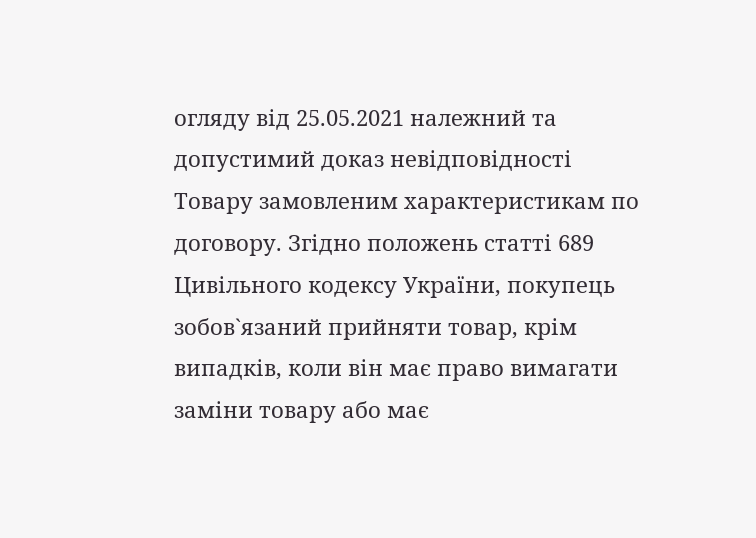огляду від 25.05.2021 належний та допустимий доказ невідповідності Товару замовленим характеристикам по договору. Згідно положень статті 689 Цивільного кодексу України, покупець зобов`язаний прийняти товар, крім випадків, коли він має право вимагати заміни товару або має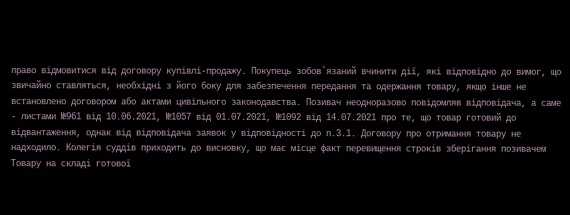право відмовитися від договору купівлі-продажу. Покупець зобов`язаний вчинити дії, які відповідно до вимог, що звичайно ставляться, необхідні з його боку для забезпечення передання та одержання товару, якщо інше не встановлено договором або актами цивільного законодавства. Позивач неодноразово повідомляв відповідача, а саме - листами №961 від 10.06.2021, №1057 від 01.07.2021, №1092 від 14.07.2021 про те, що товар готовий до відвантаження, однак від відповідача заявок у відповідності до п.3.1. Договору про отримання товару не надходило. Колегія суддів приходить до висновку, що має місце факт перевищення строків зберігання позивачем Товару на складі готової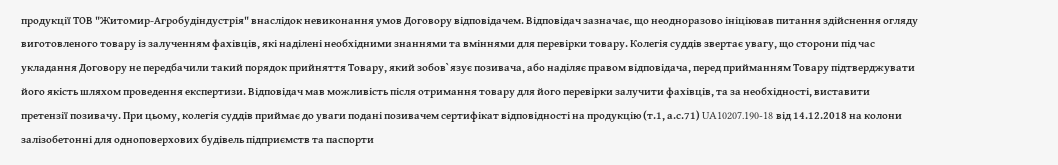продукції ТОВ "Житомир-Агробудіндустрія" внаслідок невиконання умов Договору відповідачем. Відповідач зазначає, що неодноразово ініціював питання здійснення огляду виготовленого товару із залученням фахівців, які наділені необхідними знаннями та вміннями для перевірки товару. Колегія суддів звертає увагу, що сторони під час укладання Договору не передбачили такий порядок прийняття Товару, який зобов`язує позивача, або наділяє правом відповідача, перед прийманням Товару підтверджувати його якість шляхом проведення експертизи. Відповідач мав можливість після отримання товару для його перевірки залучити фахівців, та за необхідності, виставити претензії позивачу. При цьому, колегія суддів приймає до уваги подані позивачем сертифікат відповідності на продукцію (т.1, а.с.71) UA10207.190-18 від 14.12.2018 на колони залізобетонні для одноповерхових будівель підприємств та паспорти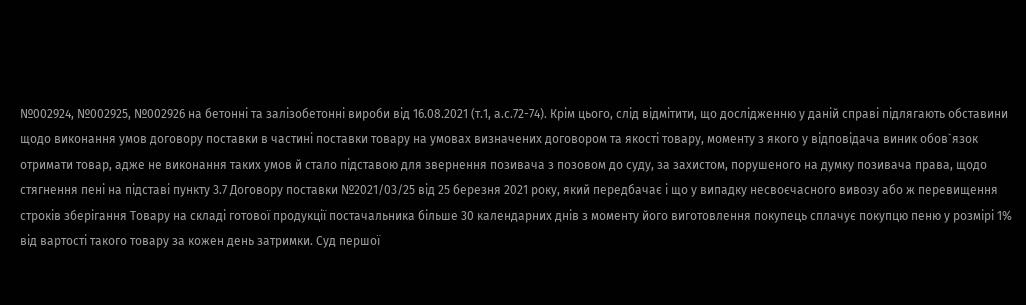№002924, №002925, №002926 на бетонні та залізобетонні вироби від 16.08.2021 (т.1, а.с.72-74). Крім цього, слід відмітити, що дослідженню у даній справі підлягають обставини щодо виконання умов договору поставки в частині поставки товару на умовах визначених договором та якості товару, моменту з якого у відповідача виник обов`язок отримати товар, адже не виконання таких умов й стало підставою для звернення позивача з позовом до суду, за захистом, порушеного на думку позивача права, щодо стягнення пені на підставі пункту 3.7 Договору поставки №2021/03/25 від 25 березня 2021 року, який передбачає і що у випадку несвоєчасного вивозу або ж перевищення строків зберігання Товару на складі готової продукції постачальника більше 30 календарних днів з моменту його виготовлення покупець сплачує покупцю пеню у розмірі 1% від вартості такого товару за кожен день затримки. Суд першої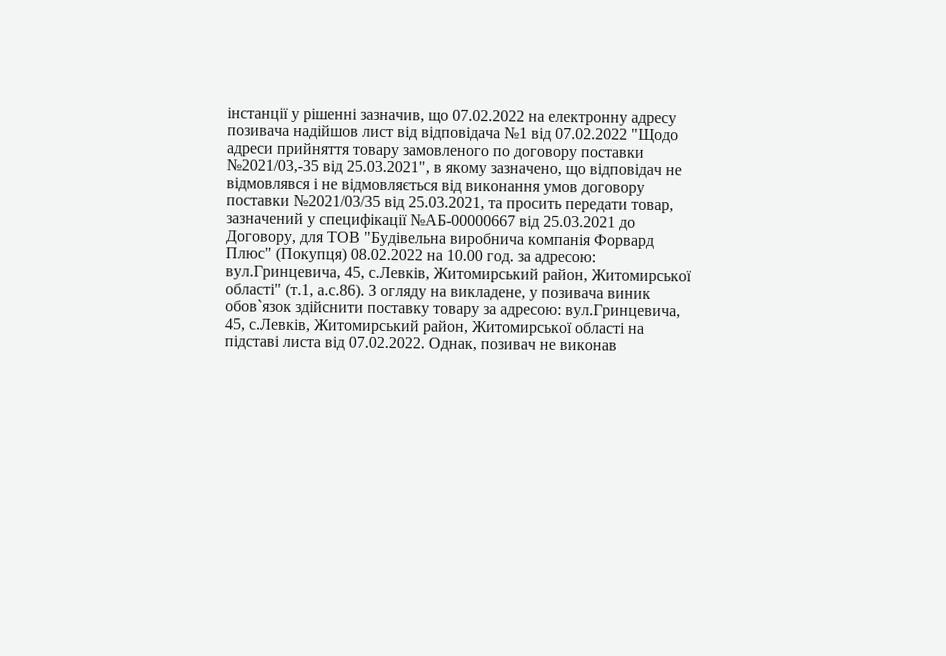інстанції у рішенні зазначив, що 07.02.2022 на електронну адресу позивача надійшов лист від відповідача №1 від 07.02.2022 "Щодо адреси прийняття товару замовленого по договору поставки №2021/03,-35 від 25.03.2021", в якому зазначено, що відповідач не відмовлявся і не відмовляється від виконання умов договору поставки №2021/03/35 від 25.03.2021, та просить передати товар, зазначений у специфікації №АБ-00000667 від 25.03.2021 до Договору, для ТОВ "Будівельна виробнича компанія Форвард Плюс" (Покупця) 08.02.2022 на 10.00 год. за адресою: вул.Гринцевича, 45, с.Левків, Житомирський район, Житомирської області" (т.1, а.с.86). З огляду на викладене, у позивача виник обов`язок здійснити поставку товару за адресою: вул.Гринцевича, 45, с.Левків, Житомирський район, Житомирської області на підставі листа від 07.02.2022. Однак, позивач не виконав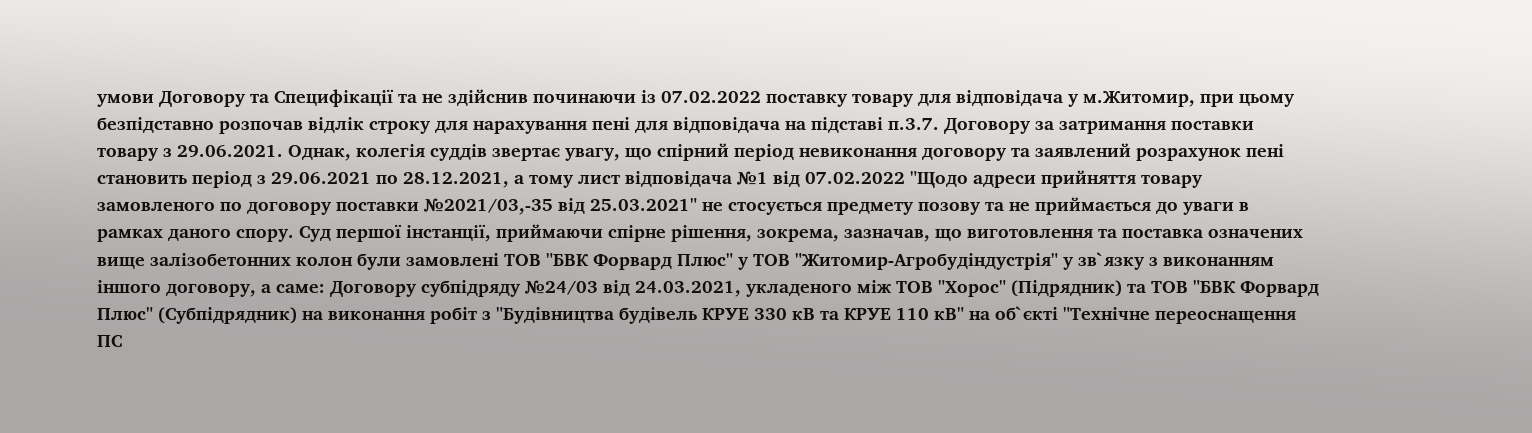умови Договору та Специфікації та не здійснив починаючи із 07.02.2022 поставку товару для відповідача у м.Житомир, при цьому безпідставно розпочав відлік строку для нарахування пені для відповідача на підставі п.3.7. Договору за затримання поставки товару з 29.06.2021. Однак, колегія суддів звертає увагу, що спірний період невиконання договору та заявлений розрахунок пені становить період з 29.06.2021 по 28.12.2021, а тому лист відповідача №1 від 07.02.2022 "Щодо адреси прийняття товару замовленого по договору поставки №2021/03,-35 від 25.03.2021" не стосується предмету позову та не приймається до уваги в рамках даного спору. Суд першої інстанції, приймаючи спірне рішення, зокрема, зазначав, що виготовлення та поставка означених вище залізобетонних колон були замовлені ТОВ "БВК Форвард Плюс" у ТОВ "Житомир-Агробудіндустрія" у зв`язку з виконанням іншого договору, а саме: Договору субпідряду №24/03 від 24.03.2021, укладеного між ТОВ "Хорос" (Підрядник) та ТОВ "БВК Форвард Плюс" (Субпідрядник) на виконання робіт з "Будівництва будівель КРУЕ 330 кВ та КРУЕ 110 кВ" на об`єкті "Технічне переоснащення ПС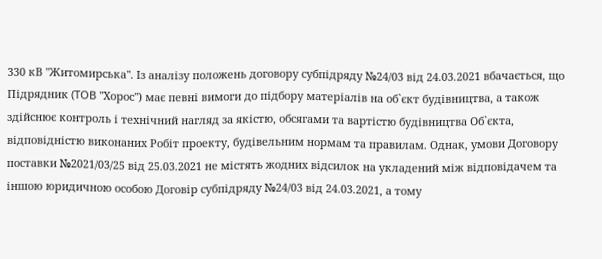330 кВ "Житомирська". Із аналізу положень договору субпідряду №24/03 від 24.03.2021 вбачається, що Підрядник (TOB "Хорос") має певні вимоги до підбору матеріалів на об`єкт будівництва, а також здійснює контроль і технічний нагляд за якістю, обсягами та вартістю будівництва Об`єкта, відповідністю виконаних Робіт проекту, будівельним нормам та правилам. Однак, умови Договору поставки №2021/03/25 від 25.03.2021 не містять жодних відсилок на укладений між відповідачем та іншою юридичною особою Договір субпідряду №24/03 від 24.03.2021, а тому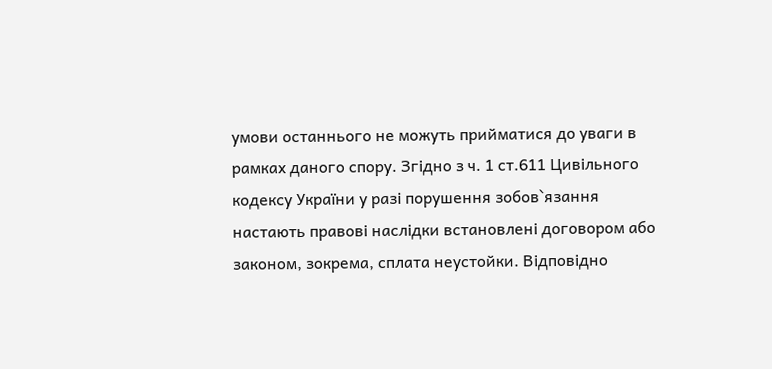умови останнього не можуть прийматися до уваги в рамках даного спору. Згідно з ч. 1 ст.611 Цивільного кодексу України у разі порушення зобов`язання настають правові наслідки встановлені договором або законом, зокрема, сплата неустойки. Відповідно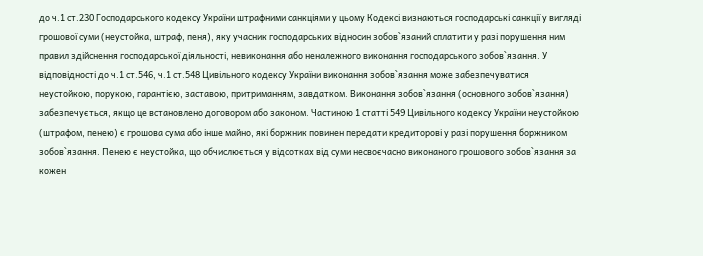до ч.1 ст.230 Господарського кодексу України штрафними санкціями у цьому Кодексі визнаються господарські санкції у вигляді грошової суми (неустойка, штраф, пеня), яку учасник господарських відносин зобов`язаний сплатити у разі порушення ним правил здійснення господарської діяльності, невиконання або неналежного виконання господарського зобов`язання. У відповідності до ч.1 ст.546, ч.1 ст.548 Цивільного кодексу України виконання зобов`язання може забезпечуватися неустойкою, порукою, гарантією, заставою, притриманням, завдатком. Виконання зобов`язання (основного зобов`язання) забезпечується, якщо це встановлено договором або законом. Частиною 1 статті 549 Цивільного кодексу України неустойкою (штрафом, пенею) є грошова сума або інше майно, які боржник повинен передати кредиторові у разі порушення боржником зобов`язання. Пенею є неустойка, що обчислюється у відсотках від суми несвоєчасно виконаного грошового зобов`язання за кожен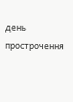день прострочення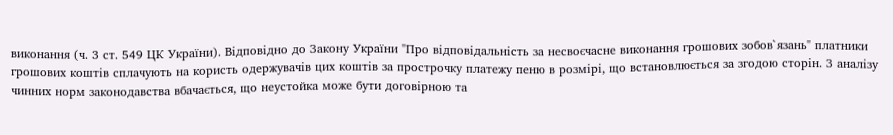виконання (ч. 3 ст. 549 ЦК України). Відповідно до Закону України "Про відповідальність за несвоєчасне виконання грошових зобов`язань" платники грошових коштів сплачують на користь одержувачів цих коштів за прострочку платежу пеню в розмірі, що встановлюється за згодою сторін. З аналізу чинних норм законодавства вбачається, що неустойка може бути договірною та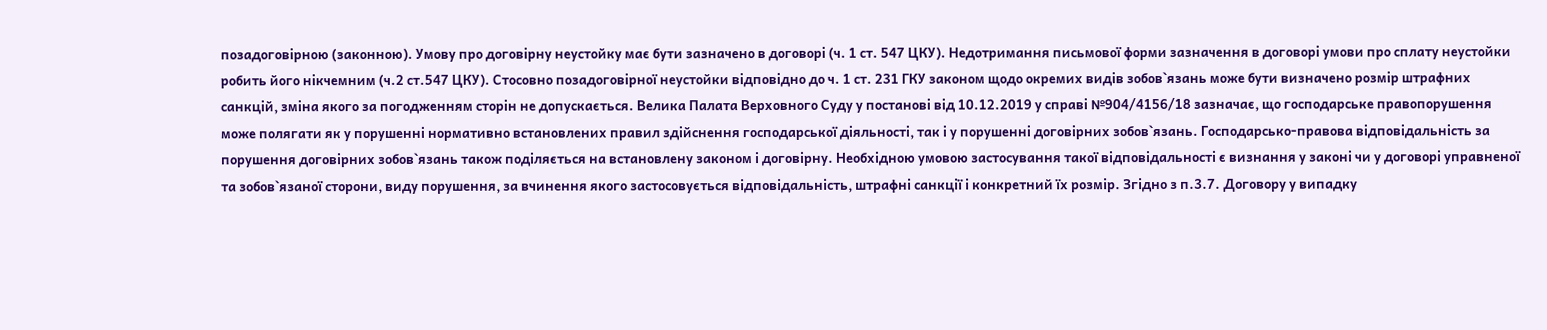позадоговірною (законною). Умову про договірну неустойку має бути зазначено в договорі (ч. 1 ст. 547 ЦКУ). Недотримання письмової форми зазначення в договорі умови про сплату неустойки робить його нікчемним (ч.2 ст.547 ЦКУ). Стосовно позадоговірної неустойки відповідно до ч. 1 ст. 231 ГКУ законом щодо окремих видів зобов`язань може бути визначено розмір штрафних санкцій, зміна якого за погодженням сторін не допускається. Велика Палата Верховного Суду у постанові від 10.12.2019 у справі №904/4156/18 зазначає, що господарське правопорушення може полягати як у порушенні нормативно встановлених правил здійснення господарської діяльності, так і у порушенні договірних зобов`язань. Господарсько-правова відповідальність за порушення договірних зобов`язань також поділяється на встановлену законом і договірну. Необхідною умовою застосування такої відповідальності є визнання у законі чи у договорі управненої та зобов`язаної сторони, виду порушення, за вчинення якого застосовується відповідальність, штрафні санкції і конкретний їх розмір. Згідно з п.3.7. Договору у випадку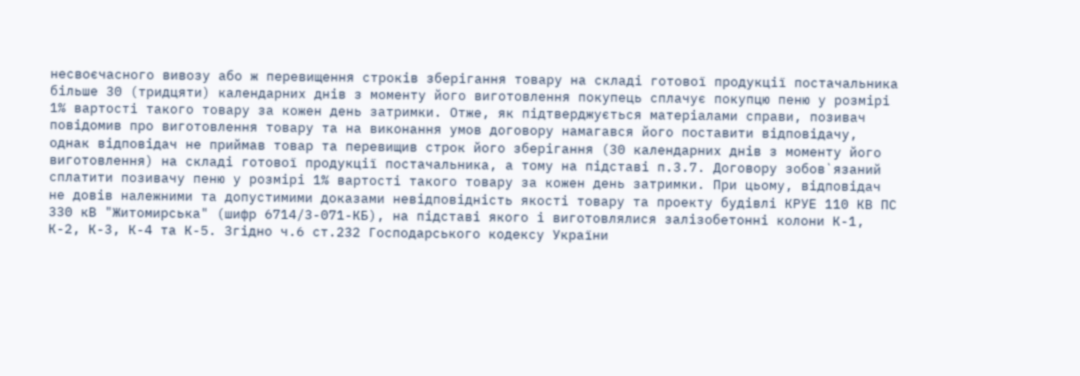несвоєчасного вивозу або ж перевищення строків зберігання товару на складі готової продукції постачальника більше 30 (тридцяти) календарних днів з моменту його виготовлення покупець сплачує покупцю пеню у розмірі 1% вартості такого товару за кожен день затримки. Отже, як підтверджується матеріалами справи, позивач повідомив про виготовлення товару та на виконання умов договору намагався його поставити відповідачу, однак відповідач не приймав товар та перевищив строк його зберігання (30 календарних днів з моменту його виготовлення) на складі готової продукції постачальника, а тому на підставі п.3.7. Договору зобов`язаний сплатити позивачу пеню у розмірі 1% вартості такого товару за кожен день затримки. При цьому, відповідач не довів належними та допустимими доказами невідповідність якості товару та проекту будівлі КРУЕ 110 КВ ПС 330 кВ "Житомирська" (шифр 6714/3-071-КБ), на підставі якого і виготовлялися залізобетонні колони К-1, К-2, К-3, К-4 та К-5. Згідно ч.6 ст.232 Господарського кодексу України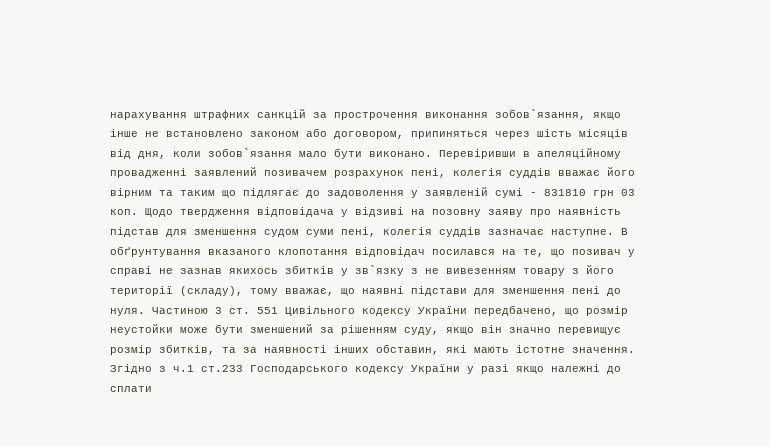нарахування штрафних санкцій за прострочення виконання зобов`язання, якщо інше не встановлено законом або договором, припиняться через шість місяців від дня, коли зобов`язання мало бути виконано. Перевіривши в апеляційному провадженні заявлений позивачем розрахунок пені, колегія суддів вважає його вірним та таким що підлягає до задоволення у заявленій сумі - 831810 грн 03 коп. Щодо твердження відповідача у відзиві на позовну заяву про наявність підстав для зменшення судом суми пені, колегія суддів зазначає наступне. В обґрунтування вказаного клопотання відповідач посилався на те, що позивач у справі не зазнав якихось збитків у зв`язку з не вивезенням товару з його території (складу), тому вважає, що наявні підстави для зменшення пені до нуля. Частиною 3 ст. 551 Цивільного кодексу України передбачено, що розмір неустойки може бути зменшений за рішенням суду, якщо він значно перевищує розмір збитків, та за наявності інших обставин, які мають істотне значення. Згідно з ч.1 ст.233 Господарського кодексу України у разі якщо належні до сплати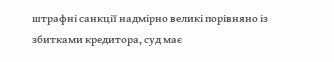штрафні санкції надмірно великі порівняно із збитками кредитора, суд має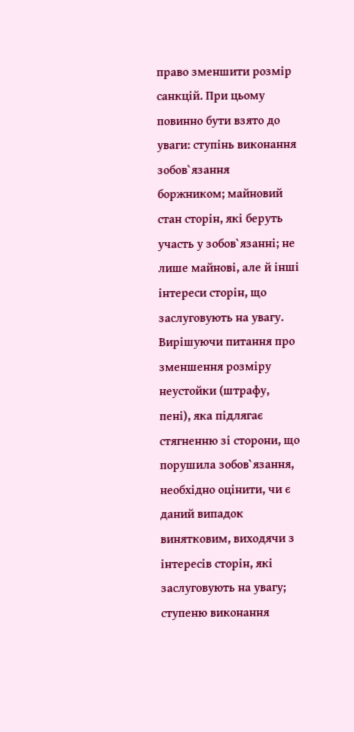право зменшити розмір санкцій. При цьому повинно бути взято до уваги: ступінь виконання зобов`язання боржником; майновий стан сторін, які беруть участь у зобов`язанні; не лише майнові, але й інші інтереси сторін, що заслуговують на увагу. Вирішуючи питання про зменшення розміру неустойки (штрафу, пені), яка підлягає стягненню зі сторони, що порушила зобов`язання, необхідно оцінити, чи є даний випадок винятковим, виходячи з інтересів сторін, які заслуговують на увагу; ступеню виконання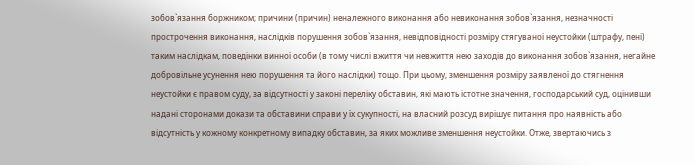зобов`язання боржником; причини (причин) неналежного виконання або невиконання зобов`язання, незначності прострочення виконання, наслідків порушення зобов`язання, невідповідності розміру стягуваної неустойки (штрафу, пені) таким наслідкам, поведінки винної особи (в тому числі вжиття чи невжиття нею заходів до виконання зобов`язання, негайне добровільне усунення нею порушення та його наслідки) тощо. При цьому, зменшення розміру заявленої до стягнення неустойки є правом суду, за відсутності у законі переліку обставин, які мають істотне значення, господарський суд, оцінивши надані сторонами докази та обставини справи у їх сукупності, на власний розсуд вирішує питання про наявність або відсутність у кожному конкретному випадку обставин, за яких можливе зменшення неустойки. Отже, звертаючись з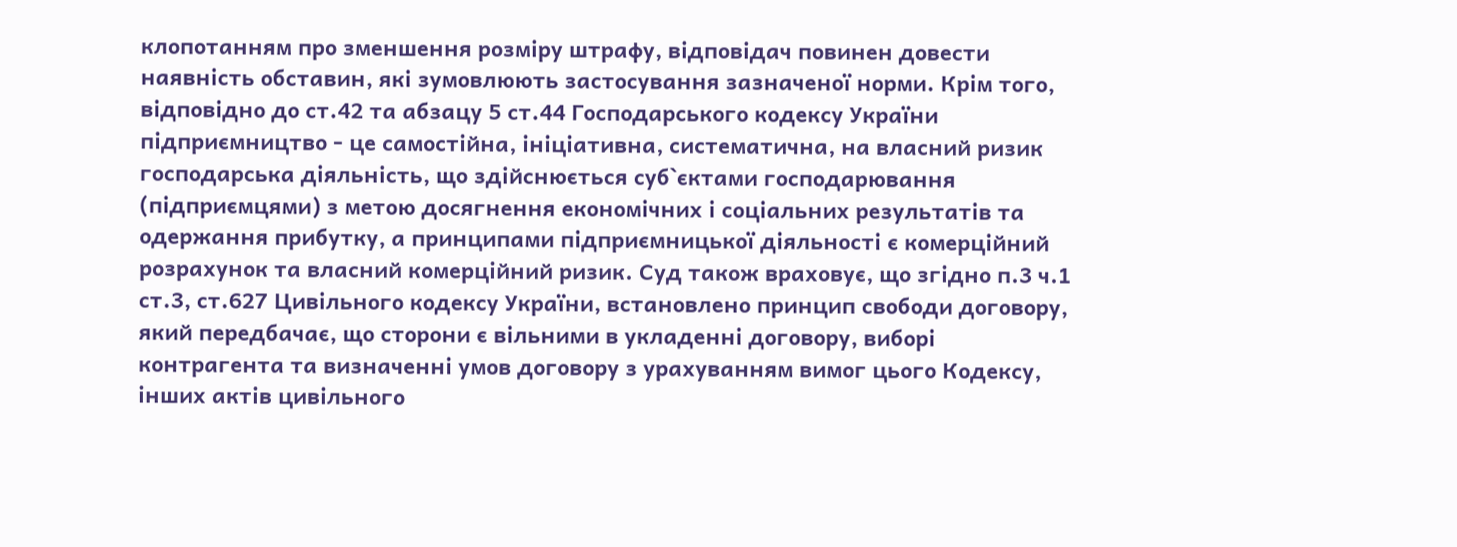клопотанням про зменшення розміру штрафу, відповідач повинен довести наявність обставин, які зумовлюють застосування зазначеної норми. Крім того, відповідно до ст.42 та абзацу 5 ст.44 Господарського кодексу України підприємництво - це самостійна, ініціативна, систематична, на власний ризик господарська діяльність, що здійснюється суб`єктами господарювання (підприємцями) з метою досягнення економічних і соціальних результатів та одержання прибутку, а принципами підприємницької діяльності є комерційний розрахунок та власний комерційний ризик. Суд також враховує, що згідно п.3 ч.1 ст.3, ст.627 Цивільного кодексу України, встановлено принцип свободи договору, який передбачає, що сторони є вільними в укладенні договору, виборі контрагента та визначенні умов договору з урахуванням вимог цього Кодексу, інших актів цивільного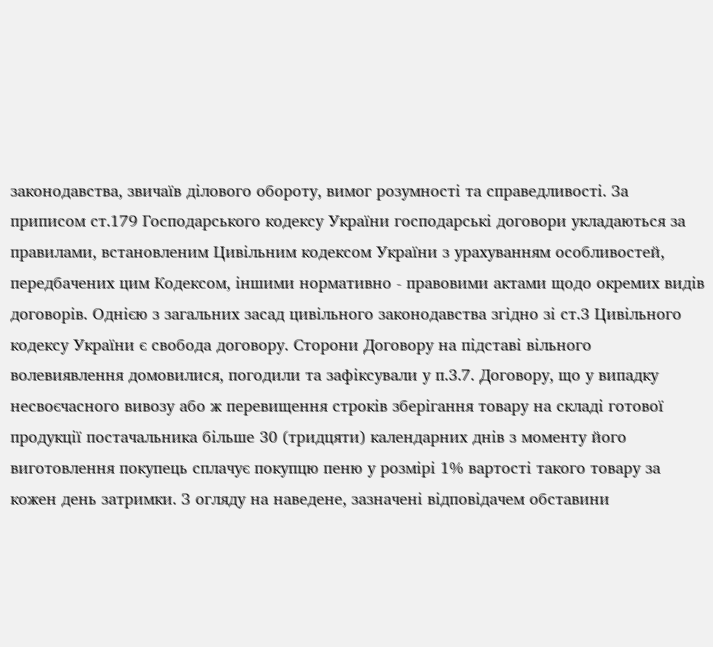законодавства, звичаїв ділового обороту, вимог розумності та справедливості. За приписом ст.179 Господарського кодексу України господарські договори укладаються за правилами, встановленим Цивільним кодексом України з урахуванням особливостей, передбачених цим Кодексом, іншими нормативно - правовими актами щодо окремих видів договорів. Однією з загальних засад цивільного законодавства згідно зі ст.3 Цивільного кодексу України є свобода договору. Сторони Договору на підставі вільного волевиявлення домовилися, погодили та зафіксували у п.3.7. Договору, що у випадку несвоєчасного вивозу або ж перевищення строків зберігання товару на складі готової продукції постачальника більше 30 (тридцяти) календарних днів з моменту його виготовлення покупець сплачує покупцю пеню у розмірі 1% вартості такого товару за кожен день затримки. З огляду на наведене, зазначені відповідачем обставини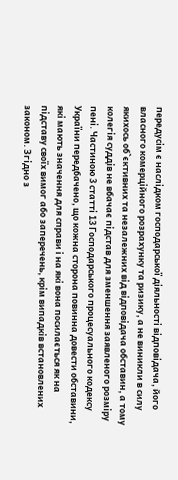передусім є наслідком господарської діяльності відповідача, його власного комерційного розрахунку та ризику, а не виникли в силу якихось об`єктивних та незалежних від відповідача обставин, а тому колегія суддів не вбачає підстав для зменшення заявленого розміру пені. Частиною 3 статті 13 Господарського процесуального кодексу України передбачено, що кожна сторона повинна довести обставини, які мають значення для справи і на які вона посилається як на підставу своїх вимог або заперечень, крім випадків встановлених законом. Згідно з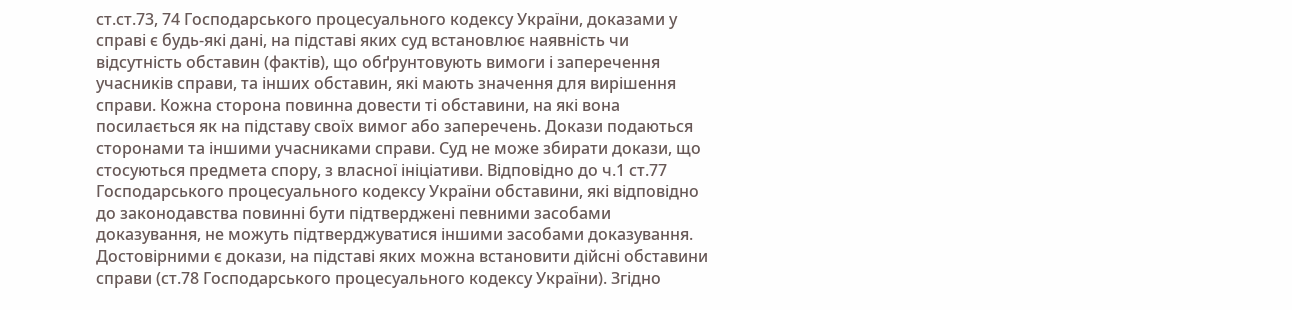ст.ст.73, 74 Господарського процесуального кодексу України, доказами у справі є будь-які дані, на підставі яких суд встановлює наявність чи відсутність обставин (фактів), що обґрунтовують вимоги і заперечення учасників справи, та інших обставин, які мають значення для вирішення справи. Кожна сторона повинна довести ті обставини, на які вона посилається як на підставу своїх вимог або заперечень. Докази подаються сторонами та іншими учасниками справи. Суд не може збирати докази, що стосуються предмета спору, з власної ініціативи. Відповідно до ч.1 ст.77 Господарського процесуального кодексу України обставини, які відповідно до законодавства повинні бути підтверджені певними засобами доказування, не можуть підтверджуватися іншими засобами доказування. Достовірними є докази, на підставі яких можна встановити дійсні обставини справи (ст.78 Господарського процесуального кодексу України). Згідно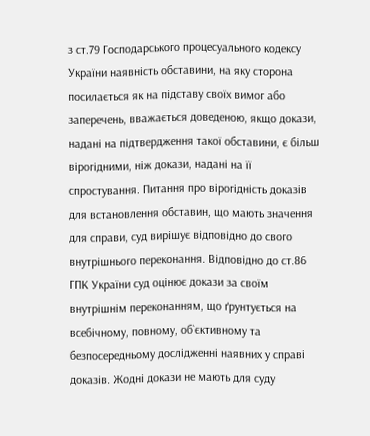з ст.79 Господарського процесуального кодексу України наявність обставини, на яку сторона посилається як на підставу своїх вимог або заперечень, вважається доведеною, якщо докази, надані на підтвердження такої обставини, є більш вірогідними, ніж докази, надані на її спростування. Питання про вірогідність доказів для встановлення обставин, що мають значення для справи, суд вирішує відповідно до свого внутрішнього переконання. Відповідно до ст.86 ГПК України суд оцінює докази за своїм внутрішнім переконанням, що ґрунтується на всебічному, повному, об`єктивному та безпосередньому дослідженні наявних у справі доказів. Жодні докази не мають для суду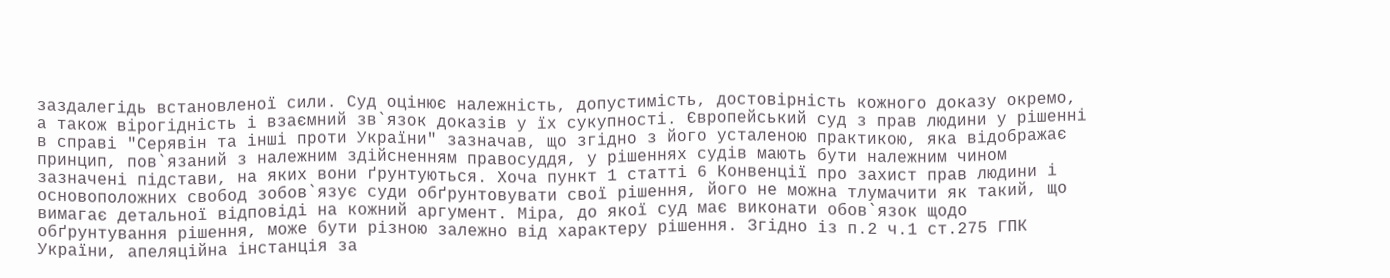заздалегідь встановленої сили. Суд оцінює належність, допустимість, достовірність кожного доказу окремо, а також вірогідність і взаємний зв`язок доказів у їх сукупності. Європейський суд з прав людини у рішенні в справі "Серявін та інші проти України" зазначав, що згідно з його усталеною практикою, яка відображає принцип, пов`язаний з належним здійсненням правосуддя, у рішеннях судів мають бути належним чином зазначені підстави, на яких вони ґрунтуються. Хоча пункт 1 статті 6 Конвенції про захист прав людини і основоположних свобод зобов`язує суди обґрунтовувати свої рішення, його не можна тлумачити як такий, що вимагає детальної відповіді на кожний аргумент. Міра, до якої суд має виконати обов`язок щодо обґрунтування рішення, може бути різною залежно від характеру рішення. Згідно із п.2 ч.1 ст.275 ГПК України, апеляційна інстанція за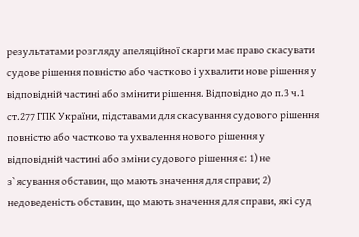результатами розгляду апеляційної скарги має право скасувати судове рішення повністю або частково і ухвалити нове рішення у відповідній частині або змінити рішення. Відповідно до п.3 ч.1 ст.277 ГПК України, підставами для скасування судового рішення повністю або частково та ухвалення нового рішення у відповідній частині або зміни судового рішення є: 1) не з`ясування обставин, що мають значення для справи; 2) недоведеність обставин, що мають значення для справи, які суд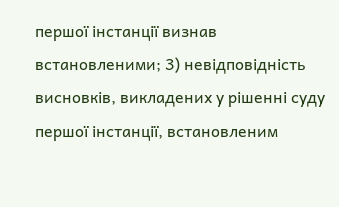першої інстанції визнав встановленими; 3) невідповідність висновків, викладених у рішенні суду першої інстанції, встановленим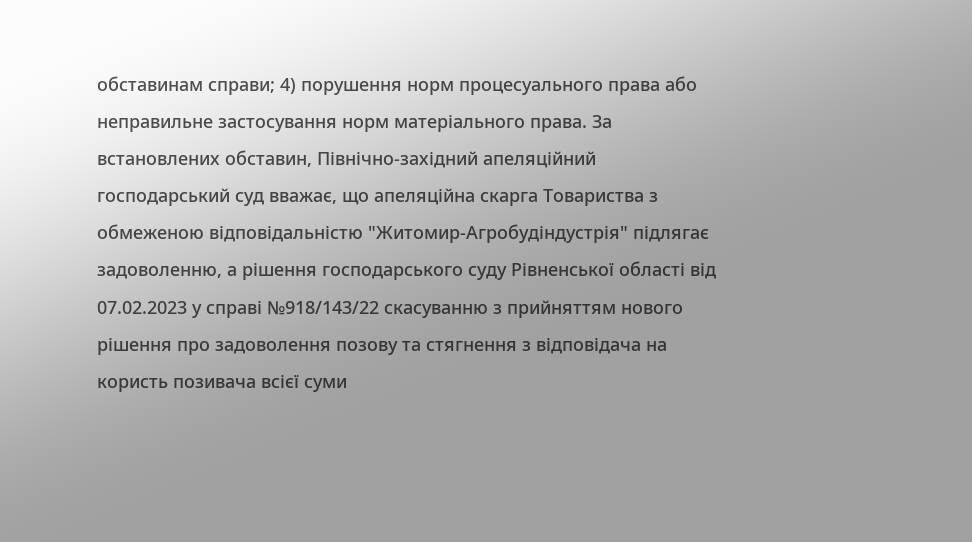обставинам справи; 4) порушення норм процесуального права або неправильне застосування норм матеріального права. За встановлених обставин, Північно-західний апеляційний господарський суд вважає, що апеляційна скарга Товариства з обмеженою відповідальністю "Житомир-Агробудіндустрія" підлягає задоволенню, а рішення господарського суду Рівненської області від 07.02.2023 у справі №918/143/22 скасуванню з прийняттям нового рішення про задоволення позову та стягнення з відповідача на користь позивача всієї суми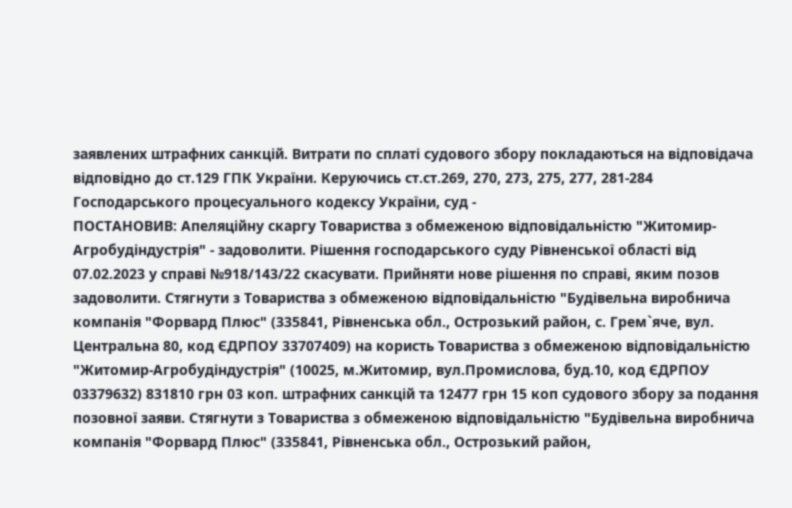заявлених штрафних санкцій. Витрати по сплаті судового збору покладаються на відповідача відповідно до ст.129 ГПК України. Керуючись ст.ст.269, 270, 273, 275, 277, 281-284 Господарського процесуального кодексу України, суд -
ПОСТАНОВИВ: Апеляційну скаргу Товариства з обмеженою відповідальністю "Житомир-Агробудіндустрія" - задоволити. Рішення господарського суду Рівненської області від 07.02.2023 у справі №918/143/22 скасувати. Прийняти нове рішення по справі, яким позов задоволити. Стягнути з Товариства з обмеженою відповідальністю "Будівельна виробнича компанія "Форвард Плюс" (335841, Рівненська обл., Острозький район, с. Грем`яче, вул. Центральна 80, код ЄДРПОУ 33707409) на користь Товариства з обмеженою відповідальністю "Житомир-Агробудіндустрія" (10025, м.Житомир, вул.Промислова, буд.10, код ЄДРПОУ 03379632) 831810 грн 03 коп. штрафних санкцій та 12477 грн 15 коп судового збору за подання позовної заяви. Стягнути з Товариства з обмеженою відповідальністю "Будівельна виробнича компанія "Форвард Плюс" (335841, Рівненська обл., Острозький район,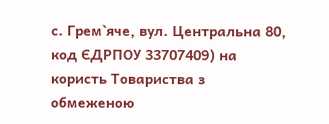с. Грем`яче, вул. Центральна 80, код ЄДРПОУ 33707409) на користь Товариства з обмеженою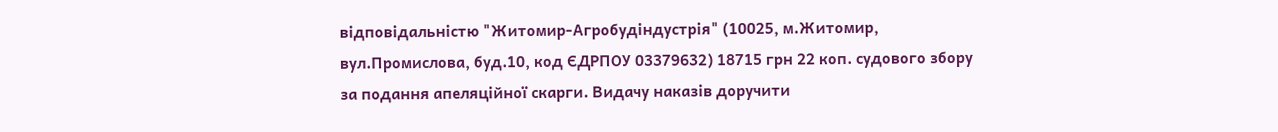відповідальністю "Житомир-Агробудіндустрія" (10025, м.Житомир, вул.Промислова, буд.10, код ЄДРПОУ 03379632) 18715 грн 22 коп. судового збору за подання апеляційної скарги. Видачу наказів доручити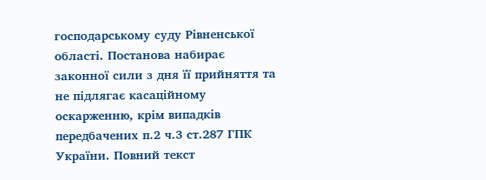господарському суду Рівненської області. Постанова набирає законної сили з дня її прийняття та не підлягає касаційному оскарженню, крім випадків передбачених п.2 ч.3 ст.287 ГПК України. Повний текст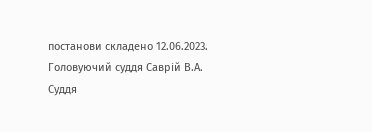постанови складено 12.06.2023. Головуючий суддя Саврій В.А. Суддя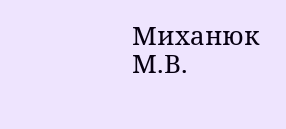Миханюк М.В.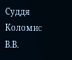Суддя Коломис В.В.